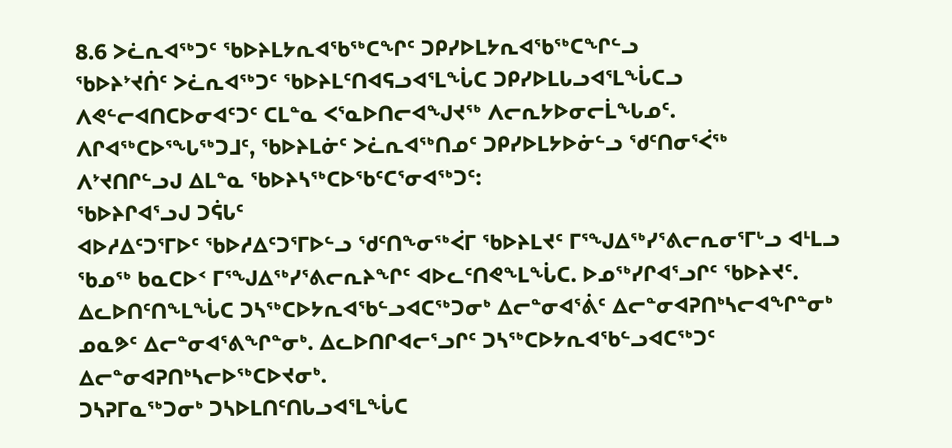8.6 ᐳᓛᕆᐊᖅᑐᑦ ᖃᐅᔨᒪᔭᕆᐊᖃᖅᑕᖏᑦ ᑐᑭᓯᐅᒪᔭᕆᐊᖃᖅᑕᖏᓪᓗ
ᖃᐅᔨᔾᔪᑏᑦ ᐳᓛᕆᐊᖅᑐᑦ ᖃᐅᔨᒪᑦᑎᐊᕋᓗᐊᕐᒪᖔᑕ ᑐᑭᓯᐅᒪᒐᓗᐊᕐᒪᖔᑕᓗ ᐱᕙᓪᓕᐊᑎᑕᐅᓂᐊᑦᑐᑦ ᑕᒪᓐᓇ ᐸᕐᓇᐅᑎᓕᐊᖑᔪᖅ ᐱᓕᕆᔭᐅᓂᓕᒫᖓᓄᑦ. ᐱᒋᐊᖅᑕᐅᕐᖓᖅᑐᒧᑦ, ᖃᐅᔨᒪᓃᑦ ᐳᓛᕆᐊᖅᑎᓄᑦ ᑐᑭᓯᐅᒪᔭᐅᓃᓪᓗ ᖁᑦᑎᓂᕐᐹᖅ ᐱᔾᔪᑎᒋᓪᓗᒍ ᐃᒪᓐᓇ ᖃᐅᔨᓴᖅᑕᐅᖃᑦᑕᕐᓂᐊᖅᑐᑦ:
ᖃᐅᔨᒋᐊᕐᓗᒍ ᑐᕌᒐᑦ
ᐊᐅᓱᐃᑦᑐᕐᒥᐅᑦ ᖃᐅᓱᐃᑦᑐᕐᒥᐅᓪᓗ ᖁᑦᑎᖕᓂᖅᐹᒥ ᖃᐅᔨᒪᔪᑦ ᒥᕐᖑᐃᖅᓯᕐᕕᓕᕆᓂᕐᒥᒡᓗ ᐊᒻᒪᓗ ᖃᓄᖅ ᑲᓇᑕᐅᑉ ᒥᕐᖑᐃᖅᓯᕐᕕᓕᕆᔨᖏᑦ ᐊᐅᓚᑦᑎᕙᖕᒪᖔᑕ. ᐅᓄᖅᓯᒋᐊᕐᓗᒋᑦ ᖃᐅᔨᔪᑦ.
ᐃᓚᐅᑎᑦᑎᖕᒪᖔᑕ ᑐᓴᖅᑕᐅᔭᕆᐊᖃᓪᓗᐊᑕᖅᑐᓂᒃ ᐃᓕᓐᓂᐊᕐᕖᑦ ᐃᓕᓐᓂᐊᕈᑎᒃᓴᓕᐊᖏᓐᓂᒃ ᓄᓇᕗᑦ ᐃᓕᓐᓂᐊᕐᕕᖏᓐᓂᒃ. ᐃᓚᐅᑎᒋᐊᓕᕐᓗᒋᑦ ᑐᓴᖅᑕᐅᔭᕆᐊᖃᓪᓗᐊᑕᖅᑐᑦ ᐃᓕᓐᓂᐊᕈᑎᒃᓴᓕᐅᖅᑕᐅᔪᓂᒃ.
ᑐᓴᕈᒥᓇᖅᑐᓂᒃ ᑐᓴᐅᒪᑎᑦᑎᒐᓗᐊᕐᒪᖔᑕ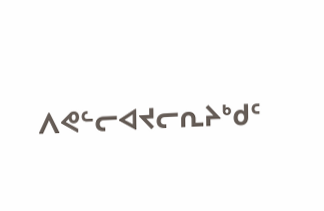ᐱᕙᓪᓕᐊᔪᓕᕆᔨᒃᑯᑦ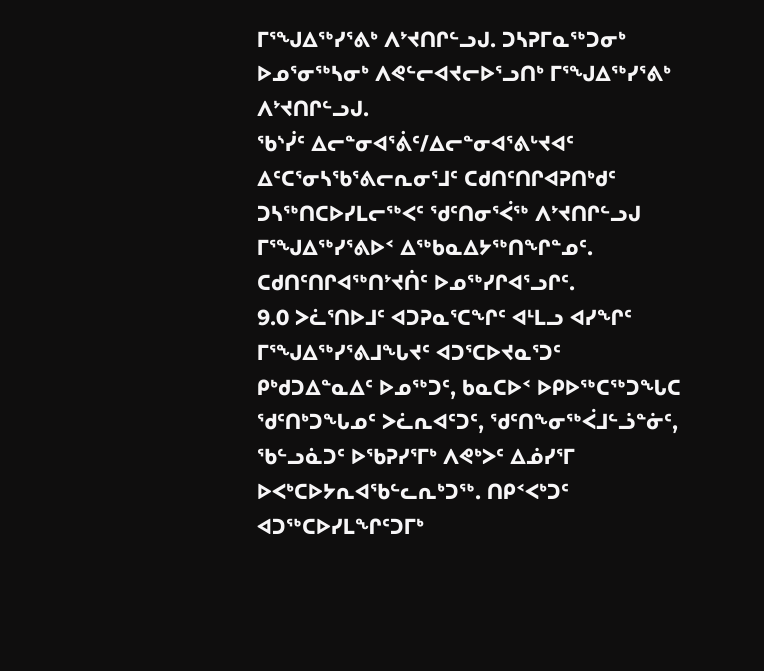ᒥᕐᖑᐃᖅᓯᕐᕕᒃ ᐱᔾᔪᑎᒋᓪᓗᒍ. ᑐᓴᕈᒥᓇᖅᑐᓂᒃ ᐅᓄᕐᓂᖅᓴᓂᒃ ᐱᕙᓪᓕᐊᔪᓕᐅᕐᓗᑎᒃ ᒥᕐᖑᐃᖅᓯᕐᕕᒃ ᐱᔾᔪᑎᒋᓪᓗᒍ.
ᖃᔅᓰᑦ ᐃᓕᓐᓂᐊᕐᕖᑦ/ᐃᓕᓐᓂᐊᕐᕕᒡᔪᐊᑦ ᐃᑦᑕᕐᓂᓴᖃᕐᕕᓕᕆᓂᕐᒧᑦ ᑕᑯᑎᑦᑎᒋᐊᕈᑎᒃᑯᑦ ᑐᓴᖅᑎᑕᐅᓯᒪᓕᖅᐸᑦ ᖁᑦᑎᓂᕐᐹᖅ ᐱᔾᔪᑎᒋᓪᓗᒍ ᒥᕐᖑᐃᖅᓯᕐᕕᐅᑉ ᐃᖅᑲᓇᐃᔭᖅᑎᖏᓐᓄᑦ. ᑕᑯᑎᑦᑎᒋᐊᖅᑎᔾᔪᑏᑦ ᐅᓄᖅᓯᒋᐊᕐᓗᒋᑦ.
9.0 ᐳᓛᕐᑎᐅᒧᑦ ᐊᑐᕈᓇᕐᑕᖏᑦ ᐊᒻᒪᓗ ᐊᓯᖏᑦ ᒥᕐᖑᐃᖅᓯᕐᕕᒧᖓᔪᑦ ᐊᑐᕐᑕᐅᔪᓇᕐᑐᑦ
ᑭᒃᑯᑐᐃᓐᓇᐃᑦ ᐅᓄᖅᑐᑦ, ᑲᓇᑕᐅᑉ ᐅᑭᐅᖅᑕᖅᑐᖓᑕ ᖁᑦᑎᒃᑐᖓᓄᑦ ᐳᓛᕆᐊᑦᑐᑦ, ᖁᑦᑎᖕᓂᖅᐹᒧᓪᓘᓐᓃᑦ, ᖃᓪᓗᓈᑐᑦ ᐅᖃᕈᓯᕐᒥᒃ ᐱᕙᒃᐳᑦ ᐃᓅᓯᕐᒥ ᐅᐸᒃᑕᐅᔭᕆᐊᖃᓪᓚᕆᒃᑐᖅ. ᑎᑭᑉᐸᒃᑐᑦ ᐊᑐᖅᑕᐅᓯᒪᖏᑦᑐᒥᒃ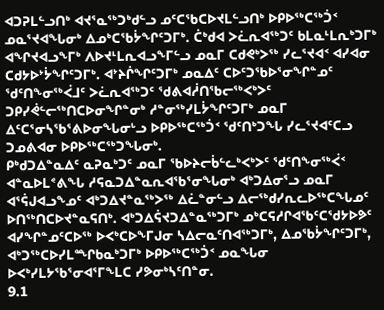ᐊᑐᕈᒪᓪᓗᑎᒃ ᐊᔪᕐᓇᖅᑐᒃᑯᓪᓗ ᓄᑦᑕᖃᑕᐅᔪᒪᓪᓗᑎᒃ ᐅᑭᐅᖅᑕᖅᑑᑉ ᓄᓇᕐᔪᐊᖓᓂᒃ ᐃᓄᒃᑕᖃᔮᖏᑦᑐᒥᒃ. ᑖᒃᑯᐊ ᐳᓛᕆᐊᖅᑐᑦ ᑲᒪᓇᒻᒪᕆᒃᑐᒥᒃ ᐊᖏᔪᐊᓗᖕᒥᒃ ᐱᐅᔪᒻᒪᕆᐊᓗᖕᒥᓪᓗ ᓄᓇᒥ ᑕᑯᕙᒃᐳᖅ ᓯᓚᕐᔪᐊᑉ ᐊᓯᐊᓂ ᑕᑯᔭᐅᔾᔮᖏᑦᑐᒥᒃ. ᐊᔾᔨᒌᖏᑦᑐᒥᒃ ᓄᓇᐃᑦ ᑕᐅᑦᑐᖃᐅᕐᓂᖏᓐᓄᑦ ᖁᑦᑎᖕᓂᖅᐹᒧᑦ ᐳᓛᕆᐊᖅᑐᑦ ᖁᕕᐊᓲᑎᖃᓕᖅᐸᒃᐳᑦ ᑐᑭᓯᕚᓪᓕᖅᑎᑕᐅᓂᖏᓐᓂᒃ ᓱᓐᓂᖅᓯᒪᔮᖏᑦᑐᒥᒃ ᓄᓇᒥ ᐃᑦᑕᕐᓂᓴᖃᕐᕕᐅᓂᖓᓂᒡᓗ ᐅᑭᐅᖅᑕᖅᑑᑉ ᖁᑦᑎᒃᑐᖓ ᓯᓚᕐᔪᐊᑦᑕᓗ ᑐᓄᕕᐊᓂ ᐅᑭᐅᖅᑕᖅᑐᖓᓂᒃ.
ᑭᒃᑯᑐᐃᓐᓇᐃᑦ ᓇᕈᓇᒃᑐᑦ ᓄᓇᒥ ᖃᐅᔨᓕᑳᓪᓚᒃᐸᒃᐳᑦ ᖁᑦᑎᖕᓂᖅᐹᑉ ᐊᓐᓇᐅᒪᕝᕕᖓ ᓱᕋᓇᑐᐃᓐᓇᕆᐊᖃᕐᓂᖓᓂᒃ ᐊᒃᑐᐃᓂᕐᓗ ᓄᓇᒥ ᐊᕐᕌᒍᐊᓗᖕᓄᑦ ᐊᒃᑐᐃᔪᓐᓇᖅᐳᖅ ᐃᓛᓐᓂᓪᓗ ᐃᓕᖅᑯᓯᕆᓚᐅᖅᑕᖓᓄᑦ ᐅᑎᖅᑎᑕᐅᔪᓐᓇᕋᑎᒃ. ᐊᒃᑐᐃᕌᔪᑐᐃᓐᓇᖅᑐᒥᒃ ᓄᒃᑕᕋᓱᒋᐊᖃᑦᑕᖁᔭᐅᕗᑦ ᐊᓯᖏᓐᓄᑦᑕᐅᖅ ᐅᐸᒃᑕᐅᖕᒥᒍᓂ ᓴᐃᓕᓇᑦᑎᐊᖅᑐᒥᒃ, ᐃᓄᖃᔮᖏᑦᑐᒥᒃ, ᐊᒃᑐᖅᑕᐅᓯᒪᙱᑲᓇᒃᑐᒥᒃ ᐅᑭᐅᖅᑕᖅᑑᑉ ᓄᓇᖓᓂ ᐅᐸᒃᓯᒪᔭᖃᕐᓂᐊᕐᒥᖕᒪᑕ ᓯᕗᓂᒃᓴᑦᑎᓐᓂ.
9.1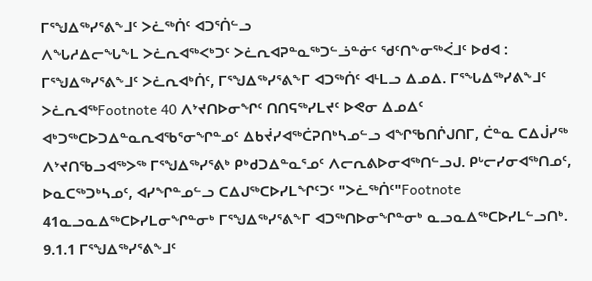ᒥᕐᖑᐃᖅᓯᕐᕕᖕᒧᑦ ᐳᓛᖅᑏᑦ ᐊᑐᕐᑏᓪᓗ
ᐱᖓᓱᐃᓕᖓᖕᒪ ᐳᓛᕆᐊᖅᐸᒃᑐᑦ ᐳᓛᕆᐊᕈᓐᓇᖅᑐᓪᓘᓐᓃᑦ ᖁᑦᑎᖕᓂᖅᐹᒧᑦ ᐅᑯᐊ : ᒥᕐᖑᐃᖅᓯᕐᕕᖕᒧᑦ ᐳᓛᕆᐊᒃᑏᑦ, ᒥᕐᖑᐃᖅᓯᕐᕕᖕᒥ ᐊᑐᖅᑏᑦ ᐊᒻᒪᓗ ᐃᓄᐃ. ᒥᕐᖓᐃᖅᓯᕕᖕᒧᑦ ᐳᓛᕆᐊᖅFootnote 40 ᐱᔾᔪᑎᐅᓂᖏᑦ ᑎᑎᕋᖅᓯᒪᔪᑦ ᐅᕙᓂ ᐃᓄᐃᑦ ᐊᒃᑐᖅᑕᐅᑐᐃᓐᓇᕆᐊᖃᕐᓂᖏᓐᓄᑦ ᐃᑲᔫᓯᐊᖅᑖᕈᑎᒃᓴᓄᓪᓗ ᐊᖏᖃᑎᒌᒍᑎᒥ, ᑖᓐᓇ ᑕᐃᒎᓯᖅ ᐱᔾᔪᑎᖃᓗᐊᖅᐳᖅ ᒥᕐᖑᐃᖅᓯᕐᕕᒃ ᑭᒃᑯᑐᐃᓐᓇᕐᓄᑦ ᐱᓕᕆᕕᐅᓂᐊᖅᑎᓪᓗᒍ. ᑭᒡᓕᓯᓂᐊᖅᑎᓄᑦ, ᐅᓇᑕᖅᑐᒃᓴᓄᑦ, ᐊᓯᖏᓐᓄᓪᓗ ᑕᐃᒍᖅᑕᐅᓯᒪᖏᑦᑐᑦ "ᐳᓛᖅᑏᑦ"Footnote 41ᓇᓗᓇᐃᖅᑕᐅᓯᒪᓂᖏᓐᓂᒃ ᒥᕐᖑᐃᖅᓯᕐᕕᖕᒥ ᐊᑐᖅᑎᐅᓂᖏᓐᓂᒃ ᓇᓗᓇᐃᖅᑕᐅᓯᒪᓪᓗᑎᒃ.
9.1.1 ᒥᕐᖑᐃᖅᓯᕐᕕᖕᒧᑦ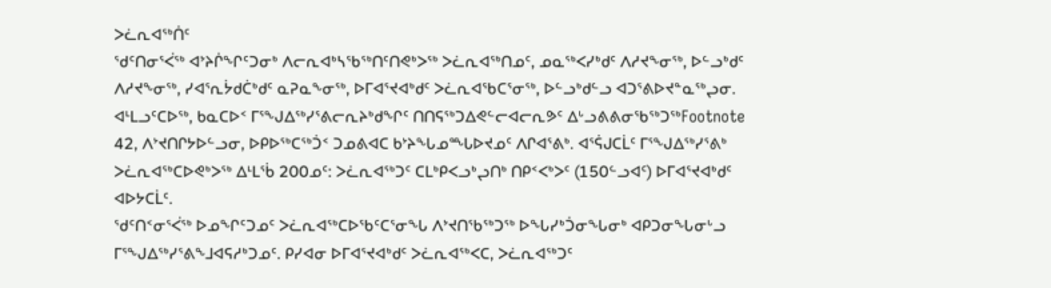ᐳᓛᕆᐊᖅᑏᑦ
ᖁᑦᑎᓂᕐᐹᖅ ᐊᔾᔨᒌᖏᑦᑐᓂᒃ ᐱᓕᕆᐊᒃᓴᖃᖅᑎᑦᑎᕙᒃᐳᖅ ᐳᓛᕆᐊᖅᑎᓄᑦ, ᓄᓇᖅᐸᓯᒃᑯᑦ ᐱᓱᔪᖕᓂᖅ, ᐅᓪᓗᒃᑯᑦ ᐱᓱᔪᖕᓂᖅ, ᓯᐊᕐᕆᔮᑯᑖᒃᑯᑦ ᓇᕈᓇᖕᓂᖅ, ᐅᒥᐊᕐᔪᐊᒃᑯᑦ ᐳᓛᕆᐊᖃᑕᕐᓂᖅ, ᐅᓪᓗᒃᑯᓪᓗ ᐊᑐᕐᕕᐅᔪᓐᓇᖅᖢᓂ. ᐊᒻᒪᓗᑦᑕᐅᖅ, ᑲᓇᑕᐅᑉ ᒥᕐᖑᐃᖅᓯᕐᕕᓕᕆᔨᒃᑯᖏᑦ ᑎᑎᕋᖅᑐᐃᕙᓪᓕᐊᓕᕆᕗᑦ ᐃᒡᓗᕕᕕᓂᖃᖅᑐᖅFootnote 42, ᐱᔾᔪᑎᒋᔭᐅᓪᓗᓂ, ᐅᑭᐅᖅᑕᖅᑑᑉ ᑐᓄᕕᐊᑕ ᑲᔾᔨᖓᓄᙵᐅᔪᓄᑦ ᐱᒋᐊᕐᕕᒃ. ᐊᕐᕌᒍᑕᒫᑦ ᒥᕐᖑᐃᖅᓯᕐᕕᒃ ᐳᓛᕆᐊᖅᑕᐅᕙᒃᐳᖅ ᐃᒻᒪᖄ 200ᓄᑦ: ᐳᓛᕆᐊᖅᑐᑦ ᑕᒪᒃᑭᐸᓗᒃᖢᑎᒃ ᑎᑭᑉᐸᒃᐳᑦ (150ᓪᓗᐊᑦ) ᐅᒥᐊᕐᔪᐊᒃᑯᑦ ᐊᐅᔭᑕᒫᑦ.
ᖁᑦᑎᑉᓂᕐᐹᖅ ᐅᓄᖏᑦᑐᓄᑦ ᐳᓛᕆᐊᖅᑕᐅᖃᑦᑕᕐᓂᖓ ᐱᔾᔪᑎᖃᖅᑐᖅ ᐅᖓᓯᒃᑑᓂᖓᓂᒃ ᐊᑭᑐᓂᖓᓂᒡᓗ ᒥᕐᖑᐃᖅᓯᕐᕕᖕᒧᐊᕋᓱᒃᑐᓄᑦ. ᑭᓯᐊᓂ ᐅᒥᐊᕐᔪᐊᒃᑯᑦ ᐳᓛᕆᐊᖅᐸᑕ, ᐳᓛᕆᐊᖅᑐᑦ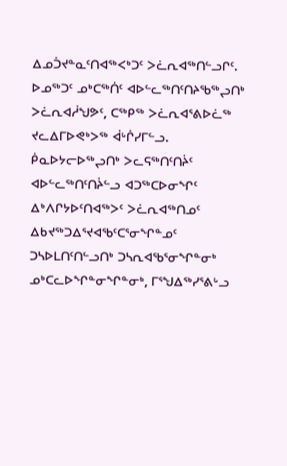ᐃᓄᑑᔪᓐᓇᑦᑎᐊᖅᐸᒃᑐᑦ ᐳᓛᕆᐊᖅᑎᓪᓗᒋᑦ. ᐅᓄᖅᑐᑦ ᓄᒃᑕᖅᑏᑦ ᐊᐅᓪᓚᖅᑎᑦᑎᔨᖃᖅᖢᑎᒃ ᐳᓛᕆᐊᓲᖑᕗᑦ, ᑕᖅᑭᖅ ᐳᓛᕆᐊᕐᕕᐅᓛᖅ ᔪᓚᐃᒥᐅᕙᒃᐳᖅ ᐋᒡᒌᓯᒥᓪᓗ.
ᑮᓇᐅᔭᓕᐅᖅᖢᑎᒃ ᐳᓚᕋᖅᑎᑦᑎᔩᑦ ᐊᐅᓪᓚᖅᑎᑦᑎᔩᓪᓗ ᐊᑐᖅᑕᐅᓂᖏᑦ ᐃᒃᐱᒋᔭᐅᑦᑎᐊᖅᐳᑦ ᐳᓛᕆᐊᖅᑎᓄᑦ ᐃᑲᔪᖅᑐᐃᕐᔪᐊᖃᑦᑕᕐᓂᖏᓐᓄᑦ ᑐᓴᐅᒪᑎᑦᑎᓪᓗᑎᒃ ᑐᓴᕆᐊᖃᕐᓂᖏᓐᓂᒃ ᓄᒃᑕᓚᐅᖏᓐᓂᖏᓐᓂᒃ, ᒥᕐᖑᐃᖅᓯᕐᕕᒡᓗ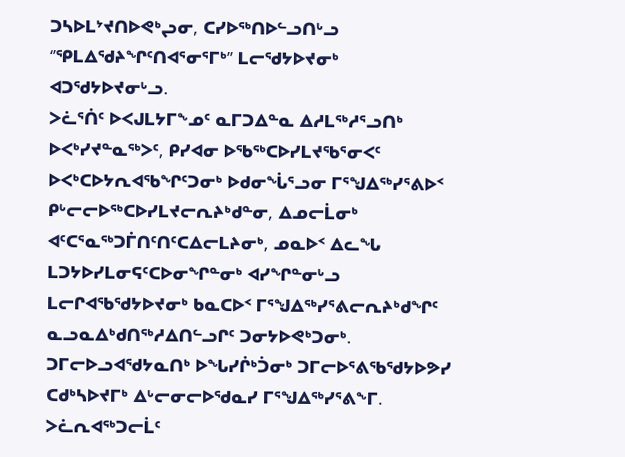ᑐᓴᐅᒪᔾᔪᑎᐅᕙᒃᖢᓂ, ᑕᓯᐅᖅᑎᐅᓪᓗᑎᒡᓗ ‘’ᕿᒪᐃᖁᔨᖏᑦᑎᐊᕐᓂᕐᒥᒃ’’ ᒪᓕᖁᔭᐅᔪᓂᒃ ᐊᑐᖁᔭᐅᔪᓂᒡᓗ.
ᐳᓛᕐᑏᑦ ᐅᐸᒍᒪᔭᒥᖕᓄᑦ ᓇᒥᑐᐃᓐᓇ ᐃᓱᒪᖅᓱᕐᓗᑎᒃ ᐅᐸᒃᓯᔪᓐᓇᖅᐳᑦ, ᑭᓯᐊᓂ ᐅᖃᖅᑕᐅᓯᒪᔪᖃᕐᓂᐸᑦ ᐅᐸᒃᑕᐅᔭᕆᐊᖃᖏᑦᑐᓂᒃ ᐅᑯᓂᖔᕐᓗᓂ ᒥᕐᖑᐃᖅᓯᕐᕕᐅᑉ ᑭᒡᓕᓕᐅᖅᑕᐅᓯᒪᔪᓕᕆᔨᒃᑯᓐᓂ, ᐃᓄᓕᒫᓂᒃ ᐊᑦᑕᕐᓇᖅᑐᒦᑎᑦᑎᑦᑕᐃᓕᒪᔨᓂᒃ, ᓄᓇᐅᑉ ᐃᓚᖓ ᒪᑐᔭᐅᓯᒪᓂᕋᑦᑕᐅᓂᖏᓐᓂᒃ ᐊᓯᖏᓐᓂᒡᓗ ᒪᓕᒋᐊᖃᖁᔭᐅᔪᓂᒃ ᑲᓇᑕᐅᑉ ᒥᕐᖑᐃᖅᓯᕐᕕᓕᕆᔨᒃᑯᖏᑦ ᓇᓗᓇᐃᒃᑯᑎᖅᓱᐃᑎᓪᓗᒋᑦ ᑐᓂᔭᐅᕙᒃᑐᓂᒃ. ᑐᒥᓕᐅᓗᐊᖁᔭᓇᑎᒃ ᐅᖓᓯᒌᒃᑑᓂᒃ ᑐᒥᓕᐅᕐᕕᖃᖁᔭᐅᕗᓯ ᑕᑯᒃᓴᐅᔪᒥᒃ ᐃᒡᓕᓂᓕᐅᖁᓇᓯ ᒥᕐᖑᐃᖅᓯᕐᕕᖕᒥ. ᐳᓛᕆᐊᖅᑐᓕᒫᑦ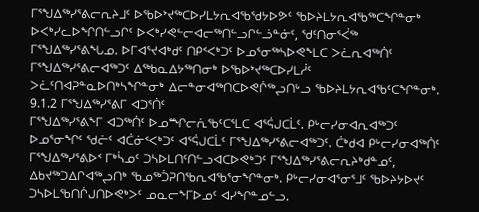ᒥᕐᖑᐃᖅᓯᕐᕕᓕᕆᔨᒧᑦ ᐅᖃᐅᔾᔪᖅᑕᐅᓯᒪᔭᕆᐊᖃᖁᔭᐅᕗᑦ ᖃᐅᔨᒪᔭᕆᐊᖃᖅᑕᖏᓐᓂᒃ ᐅᐸᒃᓯᓚᐅᖏᑎᓪᓗᒋᑦ ᐅᐸᒃᓯᕙᓪᓕᐊᓕᖅᑎᓪᓗᒋᓪᓘᓐᓃᑦ, ᖁᑦᑎᓂᕐᐹᖅ ᒥᕐᖑᐃᖅᓯᕐᕕᖓᓄ. ᐅᒥᐊᕐᔪᐊᒃᑯᑦ ᑎᑭᑉᐸᒃᑐᑦ ᐅᓄᕐᓂᖅᓴᐅᕙᖕᒪᑕ ᐳᓛᕆᐊᖅᑏᑦ ᒥᕐᖑᐃᖅᓯᕐᕕᓕᐊᖅᑐᑦ ᐃᖅᑲᓇᐃᔭᖅᑎᓂᒃ ᐅᖃᐅᔾᔪᖅᑕᐅᓯᒪᓲᑦ ᐳᓛᑦᑎᐊᕈᓐᓇᐅᑎᒃᓴᖏᓐᓂᒃ ᐃᓕᓐᓂᐊᖅᑎᑕᐅᕙᒌᖅᖢᑎᒡᓗ ᖃᐅᔨᒪᔭᕆᐊᖃᑦᑕᖏᓐᓂᒃ.
9.1.2 ᒥᕐᖑᐃᖅᓯᕐᕕᒥ ᐊᑐᕐᑏᑦ
ᒥᕐᖑᐃᖅᓯᕐᕕᖕᒥ ᐊᑐᖅᑏᑦ ᐅᓄᙱᓕᕇᖃᑦᑕᕐᒪᑕ ᐊᕐᕌᒍᑕᒫᑦ. ᑭᒡᓕᓯᓂᐊᕆᐊᖅᑐᑦ ᐅᓄᕐᓂᖏᑦ ᖁᓖᑦ ᐊᑖᓃᑉᐸᒃᑐᑦ ᐊᕐᕌᒍᑕᒫᑦ ᒥᕐᖑᐃᖅᓯᕐᕕᓕᐊᖅᑐᑦ. ᑖᒃᑯᐊ ᑭᒡᓕᓯᓂᐊᖅᑏᑦ ᒥᕐᖑᐃᖅᓯᕐᕕᐅᑉ ᒥᒃᓵᓄᑦ ᑐᓴᐅᒪᑎᑦᑎᓪᓗᐊᑕᐅᕙᒃᑐᑦ ᒥᕐᖑᐃᖅᓯᕐᕕᓕᕆᔨᒃᑯᓐᓄᑦ, ᐃᑲᔪᖅᑐᐃᒋᐊᖅᖢᑎᒃ ᖃᓄᖅᑑᕈᑎᖃᕆᐊᖃᕐᓂᖏᓐᓂᒃ. ᑭᒡᓕᓯᓂᐊᕐᓂᕐᒧᑦ ᖃᐅᔨᔭᐅᔪᑦ ᑐᓴᐅᒪᖃᑎᒌᒍᑎᐅᕙᒃᐳᑦ ᓄᓇᓕᖕᒥᐅᓄᑦ ᐊᓯᖏᓐᓄᓪᓗ.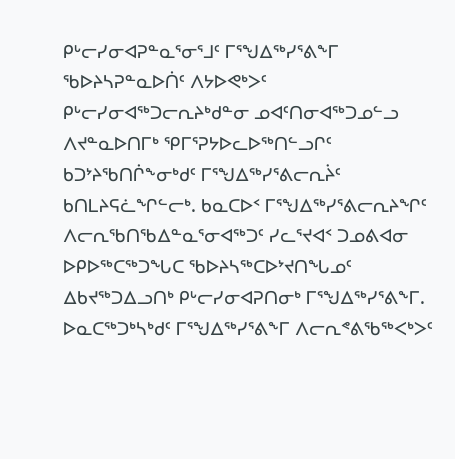ᑭᒡᓕᓯᓂᐊᕈᓐᓇᕐᓂᕐᒧᑦ ᒥᕐᖑᐃᖅᓯᕐᕕᖕᒥ ᖃᐅᔨᓴᕈᓐᓇᐅᑏᑦ ᐱᔭᐅᕙᒃᐳᑦ ᑭᒡᓕᓯᓂᐊᖅᑐᓕᕆᔨᒃᑯᓐᓂ ᓄᐊᑦᑎᓂᐊᖅᑐᓄᓪᓗ ᐱᔪᓐᓇᐅᑎᒥᒃ ᕿᒥᕐᕈᔭᐅᓚᐅᖅᑎᓪᓗᒋᑦ ᑲᑐᔾᔨᖃᑎᒌᖕᓂᒃᑯᑦ ᒥᕐᖑᐃᖅᓯᕐᕕᓕᕆᔩᑦ ᑲᑎᒪᔨᕋᓛᖏᓪᓕᒃ. ᑲᓇᑕᐅᑉ ᒥᕐᖑᐃᖅᓯᕐᕕᓕᕆᔨᖏᑦ ᐱᓕᕆᖃᑎᖃᐃᓐᓇᕐᓂᐊᖅᑐᑦ ᓯᓚᕐᔪᐊᑉ ᑐᓄᕕᐊᓂ ᐅᑭᐅᖅᑕᖅᑐᖓᑕ ᖃᐅᔨᓴᖅᑕᐅᔾᔪᑎᖓᓄᑦ ᐃᑲᔪᖅᑐᐃᓗᑎᒃ ᑭᒡᓕᓯᓂᐊᕈᑎᓂᒃ ᒥᕐᖑᐃᖅᓯᕐᕕᖕᒥ.
ᐅᓇᑕᖅᑐᒃᓴᒃᑯᑦ ᒥᕐᖑᐃᖅᓯᕐᕕᖕᒥ ᐱᓕᕆᕝᕕᖃᖅᐸᒃᐳᑦ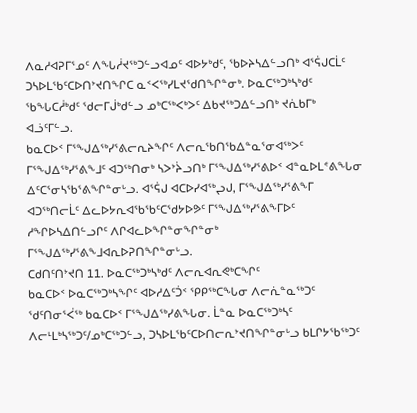ᐱᓇᓱᐊᕈᒥᕐᓄᑦ ᐱᖓᓲᔪᖅᑐᓪᓗᐊᓄᑦ ᐊᐅᔭᒃᑯᑦ, ᖃᐅᔨᓴᐃᓪᓗᑎᒃ ᐊᕐᕌᒍᑕᒫᑦ ᑐᓴᐅᒪᖃᑦᑕᐅᑎᔾᔪᑎᖏᑕ ᓇᑉᐸᖅᓯᒪᔪᖁᑎᖏᓐᓂᒃ. ᐅᓇᑕᖅᑐᒃᓴᒃᑯᑦ ᖃᖓᑕᓲᒃᑯᑦ ᖁᓕᒥᒎᒃᑯᓪᓗ ᓄᒃᑕᖅᐸᒃᐳᑦ ᐃᑲᔪᖅᑐᐃᓪᓗᑎᒃ ᔪᕇᑲᒥᒃ ᐊᓘᑦᒥᓪᓗ.
ᑲᓇᑕᐅᑉ ᒥᕐᖑᐃᖅᓯᕐᕕᓕᕆᔨᖏᑦ ᐱᓕᕆᖃᑎᖃᐃᓐᓇᕐᓂᐊᖅᐳᑦ ᒥᕐᖑᐃᖅᓯᕐᕕᖕᒧᑦ ᐊᑐᖅᑎᓂᒃ ᓴᐳᔾᔩᓗᑎᒃ ᒥᕐᖑᐃᖅᓯᕐᕕᐅᑉ ᐊᓐᓇᐅᒪᕝᕕᖓᓂ ᐃᑦᑕᕐᓂᓴᖃᕐᕕᖏᓐᓂᒡᓗ. ᐊᕐᕌᒍ ᐊᑕᐅᓯᐊᖅᖢᒍ, ᒥᕐᖑᐃᖅᓯᕐᕕᖕᒥ ᐊᑐᖅᑎᓕᒫᑦ ᐃᓚᐅᔭᕆᐊᖃᖃᑦᑕᖁᔭᐅᕗᑦ ᒥᕐᖑᐃᖅᓯᕐᕕᖕᒥᐅᑦ ᓱᖏᐅᓴᐃᑎᓪᓗᒋᑦ ᐱᒋᐊᓚᐅᖏᓐᓂᖏᓐᓂᒃ ᒥᕐᖑᐃᖅᓯᕐᕕᖕᒧᐊᕆᐅᕈᑎᖏᓐᓂᒡᓗ.
ᑕᑯᑎᑦᑎᔾᔪᑎ 11. ᐅᓇᑕᖅᑐᒃᓴᒃᑯᑦ ᐱᓕᕆᐊᕆᕙᒃᑕᖏᑦ
ᑲᓇᑕᐅᑉ ᐅᓇᑕᖅᑐᒃᓴᖏᑦ ᐊᐅᓱᐃᑦᑑᑉ ᕿᑭᖅᑕᖓᓂ ᐱᓕᕇᓐᓇᖅᑐᑦ ᖁᑦᑎᓂᕐᐹᖅ ᑲᓇᑕᐅᑉ ᒥᕐᖑᐃᖅᓯᕕᖓᓂ. ᒫᓐᓇ ᐅᓇᑕᖅᑐᒃᓴᑦ ᐱᓕᒻᒪᒃᓴᖅᑐᑦ/ᓄᒃᑕᖅᑐᓪᓗ, ᑐᓴᐅᒪᖃᑦᑕᐅᑎᓕᕆᔾᔪᑎᖏᓐᓂᒡᓗ ᑲᒪᒋᔭᖃᖅᑐᑦ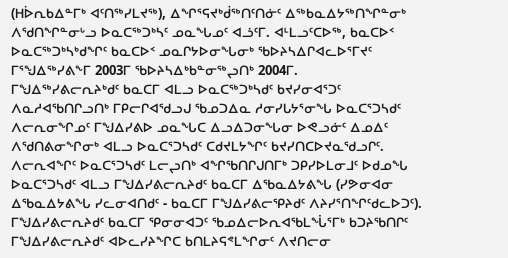(ᕼᐆᕆᑲᐃᓐᒥᒃ ᐊᑦᑎᖅᓯᒪᔪᖅ), ᐃᖏᕐᕋᔪᒃᑰᖅᑎᑦᑎᓃᑦ ᐃᖅᑲᓇᐃᔭᖅᑎᖏᓐᓂᒃ ᐱᖁᑎᖏᓐᓂᒡᓗ ᐅᓇᑕᖅᑐᒃᓴᑦ ᓄᓇᖓᓄᑦ ᐊᓘᑦᒥ. ᐊᒻᒪᓗᑦᑕᐅᖅ, ᑲᓇᑕᐅᑉ ᐅᓇᑕᖅᑐᒃᓴᒃᑯᖏᑦ ᑲᓇᑕᐅᑉ ᓄᓇᒋᔭᐅᓂᖓᓂᒃ ᖃᐅᔨᓴᐃᒋᐊᓚᐅᕐᒥᔪᑦ ᒥᕐᖑᐃᖅᓯᕕᖕᒥ 2003ᒥ ᖃᐅᔨᓴᐃᒃᑲᓐᓂᖅᖢᑎᒃ 2004ᒥ.
ᒥᖑᐃᖅᓯᕕᓕᕆᔨᒃᑯᑦ ᑲᓇᑕᒥ ᐊᒪᓗ ᐅᓇᑕᖅᑐᒃᓴᑯᑦ ᑲᔪᓯᓂᐊᕐᑐᑦ ᐱᓇᓱᐊᖃᑎᒋᓗᑎᒃ ᒥᑭᓕᒋᐊᖁᓗᒍ ᖃᓄᑐᐃᓇ ᓱᓂᓯᒐᔭᕐᓂᖓ ᐅᓇᑕᕐᑐᓴᑯᑦ ᐱᓕᕆᓂᖏᓄᑦ ᒥᖑᐃᓯᕕᐅ ᓄᓇᖓᑕ ᐃᓗᐃᑐᓂᖓᓂ ᐅᕙᓗᓃᑦ ᐃᓄᐃᑦ ᐱᖁᑎᕕᓂᖏᓂᒃ ᐊᒪᓗ ᐅᓇᑕᕐᑐᓴᑯᑦ ᑕᑯᔪᒪᔭᖏᑦ ᑲᔪᓯᑎᑕᐅᔪᓇᖁᓗᒋᑦ. ᐱᓕᕆᐊᖏᑦ ᐅᓇᑕᕐᑐᓴᑯᑦ ᒪᓕᖢᑎᒃ ᐊᖏᖃᑎᒋᒍᑎᒥᒃ ᑐᑭᓯᐅᒪᓂᒧᑦ ᐅᑯᓄᖓ ᐅᓇᑕᕐᑐᓴᑯᑦ ᐊᒪᓗ ᒥᖑᐃᓯᕕᓕᕆᔨᑯᑦ ᑲᓇᑕᒥ ᐃᖃᓇᐃᔭᕕᖓ (ᓯᕗᓂᐊᓂ ᐃᖃᓇᐃᔭᕕᖓ ᓯᓚᓂᐊᑎᑯᑦ - ᑲᓇᑕᒥ ᒥᖑᐃᓯᕕᓕᕿᔨᑯᑦ ᐱᔨᓯᕐᑎᖏᑦᑯᓚᐅᑐᑦ). ᒥᖑᐃᓯᕕᓕᕆᔨᑯᑦ ᑲᓇᑕᒥ ᕿᓂᓂᐊᑐᑦ ᖃᓄᐃᓕᐅᕆᐊᖃᒪᖔᕐᒥᒃ ᑲᑐᔨᖃᑎᒋᑦ ᒥᖑᐃᓯᕕᓕᕆᔨᑯᑦ ᐊᐅᓚᓯᔨᖏᑕ ᑲᑎᒪᔨᕋᕝᒪᖏᓂᑦ ᐱᔪᑎᓕᓂ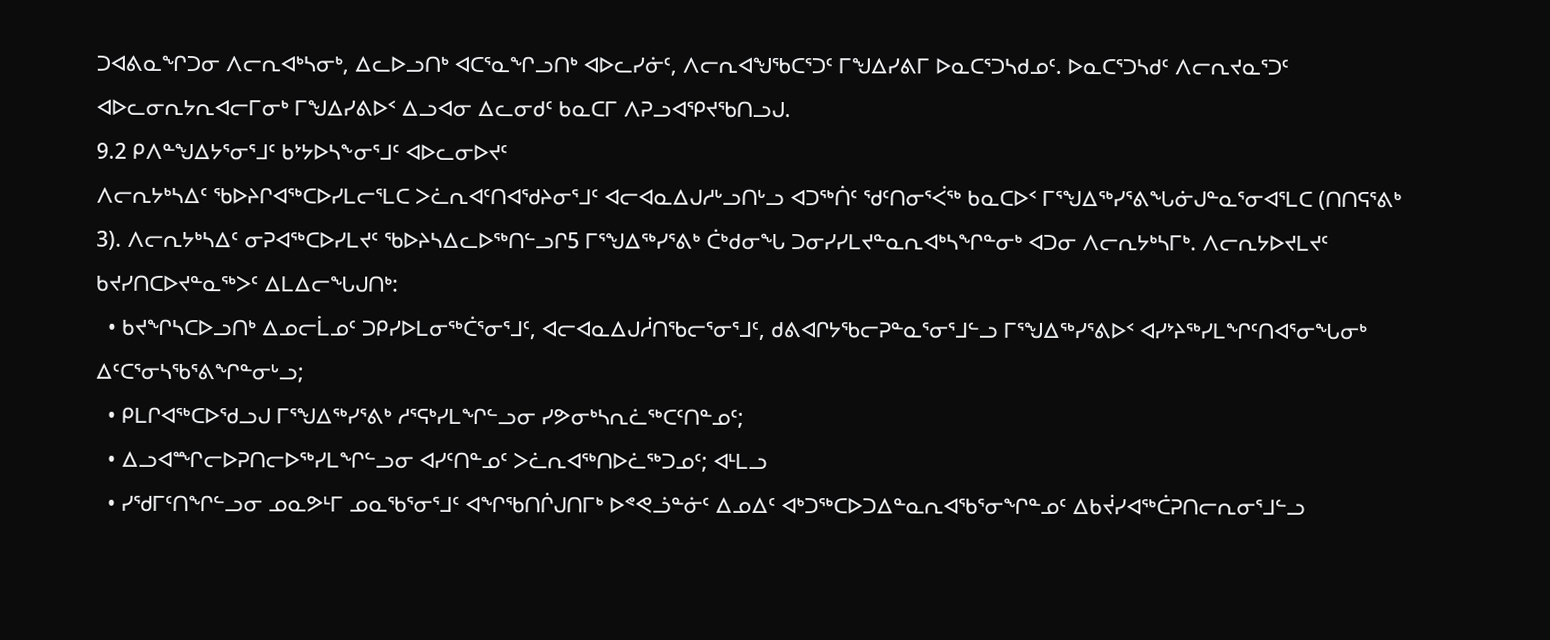ᑐᐊᕕᓇᖏᑐᓂ ᐱᓕᕆᐊᒃᓴᓂᒃ, ᐃᓚᐅᓗᑎᒃ ᐊᑕᕐᓇᖏᓗᑎᒃ ᐊᐅᓚᓯᓃᑦ, ᐱᓕᕆᐊᖑᖃᑕᕐᑐᑦ ᒥᖑᐃᓯᕕᒥ ᐅᓇᑕᕐᑐᓴᑯᓄᑦ. ᐅᓇᑕᕐᑐᓴᑯᑦ ᐱᓕᕆᔪᓇᕐᑐᑦ ᐊᐅᓚᓂᕆᔭᕆᐊᓕᒥᓂᒃ ᒥᖑᐃᓯᕕᐅᑉ ᐃᓗᐊᓂ ᐃᓚᓂᑯᑦ ᑲᓇᑕᒥ ᐱᕈᓗᐊᕿᔪᖃᑎᓗᒍ.
9.2 ᑭᐱᓐᖑᐃᔭᕐᓂᕐᒧᑦ ᑲᔾᔭᐅᓴᖕᓂᕐᒧᑦ ᐊᐅᓚᓂᐅᔪᑦ
ᐱᓕᕆᔭᒃᓴᐃᑦ ᖃᐅᔨᒋᐊᖅᑕᐅᓯᒪᓕᕐᒪᑕ ᐳᓛᕆᐊᑦᑎᐊᖁᔨᓂᕐᒧᑦ ᐊᓕᐊᓇᐃᒍᓱᒡᓗᑎᒡᓗ ᐊᑐᖅᑏᑦ ᖁᑦᑎᓂᕐᐹᖅ ᑲᓇᑕᐅᑉ ᒥᕐᖑᐃᖅᓯᕐᕕᖓᓃᒍᓐᓇᕐᓂᐊᕐᒪᑕ (ᑎᑎᕋᕐᕕᒃ 3). ᐱᓕᕆᔭᒃᓴᐃᑦ ᓂᕈᐊᖅᑕᐅᓯᒪᔪᑦ ᖃᐅᔨᓴᐃᓚᐅᖅᑎᓪᓗᒋ5 ᒥᕐᖑᐃᖅᓯᕐᕕᒃ ᑖᒃᑯᓂᖓ ᑐᓂᓯᓯᒪᔪᓐᓇᕆᐊᒃᓴᖏᓐᓂᒃ ᐊᑐᓂ ᐱᓕᕆᔭᒃᓴᒥᒃ. ᐱᓕᕆᔭᐅᔪᒪᔪᑦ ᑲᔪᓯᑎᑕᐅᔪᓐᓇᖅᐳᑦ ᐃᒪᐃᓕᖓᒍᑎᒃ:
  • ᑲᔪᖏᓴᑕᐅᓗᑎᒃ ᐃᓄᓕᒫᓄᑦ ᑐᑭᓯᐅᒪᓂᖅᑖᕐᓂᕐᒧᑦ, ᐊᓕᐊᓇᐃᒍᓲᑎᖃᓕᕐᓂᕐᒧᑦ, ᑯᕕᐊᒋᔭᖃᓕᕈᓐᓇᕐᓂᕐᒧᓪᓗ ᒥᕐᖑᐃᖅᓯᕐᕕᐅᑉ ᐊᓯᔾᔨᖅᓯᒪᖏᑦᑎᐊᕐᓂᖓᓂᒃ ᐃᑦᑕᕐᓂᓴᖃᕐᕕᖏᓐᓂᒡᓗ;
  • ᑭᒪᒋᐊᖅᑕᐅᖁᓗᒍ ᒥᕐᖑᐃᖅᓯᕐᕕᒃ ᓱᕐᕋᒃᓯᒪᖏᓪᓗᓂ ᓯᕗᓂᒃᓴᕆᓛᖅᑕᑦᑎᓐᓄᑦ;
  • ᐃᓗᐊᙱᓕᐅᕈᑎᓕᐅᖅᓯᒪᖏᓪᓗᓂ ᐊᓯᑦᑎᓐᓄᑦ ᐳᓛᕆᐊᖅᑎᐅᓛᖅᑐᓄᑦ; ᐊᒻᒪᓗ
  • ᓯᖁᒥᑦᑎᖏᓪᓗᓂ ᓄᓇᕗᒻᒥ ᓄᓇᖃᕐᓂᕐᒧᑦ ᐊᖏᖃᑎᒌᒍᑎᒥᒃ ᐅᕝᕙᓘᓐᓃᑦ ᐃᓄᐃᑦ ᐊᒃᑐᖅᑕᐅᑐᐃᓐᓇᕆᐊᖃᕐᓂᖏᓐᓄᑦ ᐃᑲᔫᓯᐊᖅᑖᕈᑎᓕᕆᓂᕐᒧᓪᓗ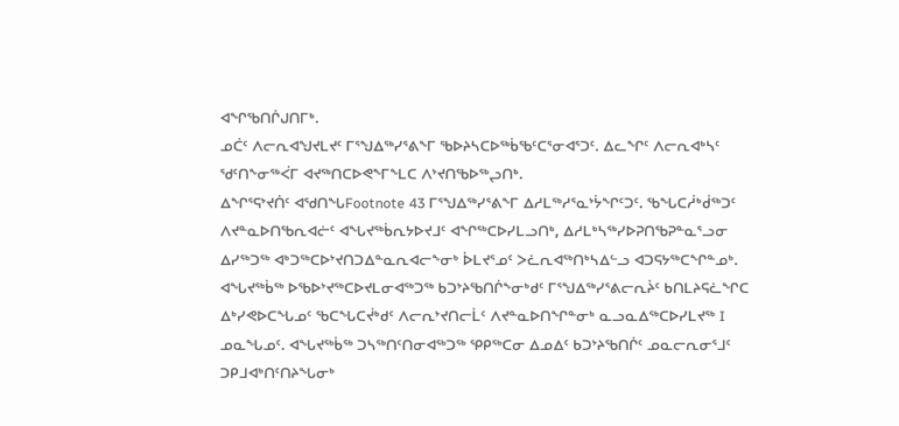ᐊᖏᖃᑎᒌᒍᑎᒥᒃ.
ᓄᑖᑦ ᐱᓕᕆᐊᖑᔪᒪᔪᑦ ᒥᕐᖑᐃᖅᓯᕐᕕᖕᒥ ᖃᐅᔨᓴᑕᐅᖅᑳᖃᑦᑕᕐᓂᐊᕐᑐᑦ. ᐃᓚᖏᑦ ᐱᓕᕆᐊᒃᓴᑦ ᖁᑦᑎᖕᓂᖅᐹᒥ ᐊᔪᖅᑎᑕᐅᕙᖕᒥᖕᒪᑕ ᐱᔾᔪᑎᖃᐅᖅᖢᑎᒃ.
ᐃᖏᕐᕋᔾᔪᑏᑦ ᐊᖁᑎᖓFootnote 43 ᒥᕐᖑᐃᖅᓯᕐᕕᖕᒥ ᐃᓱᒪᖅᓱᕐᓇᔾᔮᖏᑦᑐᑦ. ᖃᖓᑕᓲᒃᑰᖅᑐᑦ ᐱᔪᓐᓇᐅᑎᖃᕆᐊᓖᑦ ᐊᖓᔪᖅᑳᕆᔭᐅᔪᒧᑦ ᐊᖏᖅᑕᐅᓯᒪᓗᑎᒃ, ᐃᓱᒪᒃᓴᖅᓯᐅᕈᑎᖃᕈᓐᓇᕐᓗᓂ ᐃᓯᖅᑐᖅ ᐊᒃᑐᖅᑕᐅᔾᔪᑎᑐᐃᓐᓇᕆᐊᓕᖕᓂᒃ ᐆᒪᔪᕐᓄᑦ ᐳᓛᕆᐊᖅᑎᒃᓴᐃᓪᓗ ᐊᑐᕋᔭᖅᑕᖏᓐᓄᒃ. ᐊᖓᔪᖅᑳᖅ ᐅᖃᐅᔾᔪᖅᑕᐅᔪᒪᓂᐊᖅᑐᖅ ᑲᑐᔾᔨᖃᑎᒌᖕᓂᒃᑯᑦ ᒥᕐᖑᐃᖅᓯᕐᕕᓕᕆᔩᑦ ᑲᑎᒪᔨᕋᓛᖏᑕ ᐃᒃᓯᕙᐅᑕᖓᓄᑦ ᖃᑕᖓᑕᔫᒃᑯᑦ ᐱᓕᕆᔾᔪᑎᓕᒫᑦ ᐱᔪᓐᓇᐅᑎᖏᓐᓂᒃ ᓇᓗᓇᐃᖅᑕᐅᓯᒪᔪᖅ I ᓄᓇᖓᓄᑦ. ᐊᖓᔪᖅᑳᖅ ᑐᓴᖅᑎᑦᑎᓂᐊᖅᑐᖅ ᕿᑭᖅᑕᓂ ᐃᓄᐃᑦ ᑲᑐᔾᔨᖃᑎᒌᑦ ᓄᓇᓕᕆᓂᕐᒧᑦ ᑐᑭᒧᐊᒃᑎᑦᑎᔨᖓᓂᒃ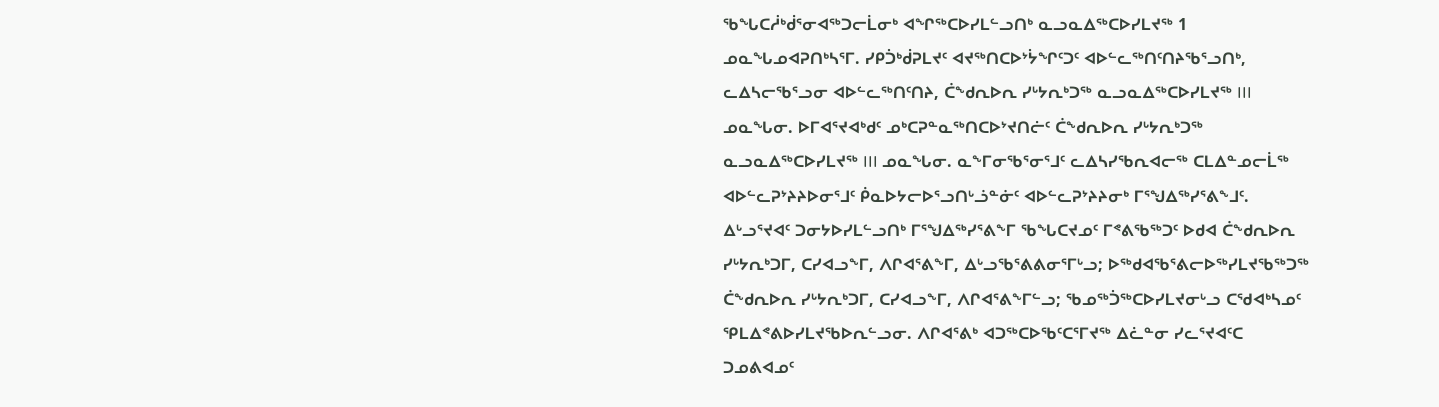ᖃᖓᑕᓲᒃᑰᕐᓂᐊᖅᑐᓕᒫᓂᒃ ᐊᖏᖅᑕᐅᓯᒪᓪᓗᑎᒃ ᓇᓗᓇᐃᖅᑕᐅᓯᒪᔪᖅ 1 ᓄᓇᖓᓄᐊᕈᑎᒃᓴᕐᒥ. ᓯᑭᑑᒃᑰᕈᒪᔪᑦ ᐊᔪᖅᑎᑕᐅᔾᔮᖏᑦᑐᑦ ᐊᐅᓪᓚᖅᑎᑦᑎᔨᖃᕐᓗᑎᒃ, ᓚᐃᓴᓕᖃᕐᓗᓂ ᐊᐅᓪᓚᖅᑎᑦᑎᔨ, ᑖᖕᑯᕆᐅᕆ ᓯᒡᔭᕆᒃᑐᖅ ᓇᓗᓇᐃᖅᑕᐅᓯᒪᔪᖅ III ᓄᓇᖓᓂ. ᐅᒥᐊᕐᔪᐊᒃᑯᑦ ᓄᒃᑕᕈᓐᓇᖅᑎᑕᐅᔾᔪᑎᓖᑦ ᑖᖕᑯᕆᐅᕆ ᓯᒡᔭᕆᒃᑐᖅ ᓇᓗᓇᐃᖅᑕᐅᓯᒪᔪᖅ III ᓄᓇᖓᓂ. ᓇᖕᒥᓂᖃᕐᓂᕐᒧᑦ ᓚᐃᓴᓯᖃᕆᐊᓕᖅ ᑕᒪᐃᓐᓄᓕᒫᖅ ᐊᐅᓪᓚᕈᔾᔨᔨᐅᓂᕐᒧᑦ ᑮᓇᐅᔭᓕᐅᕐᓗᑎᒡᓘᓐᓃᑦ ᐊᐅᓪᓚᕈᔾᔨᔨᓂᒃ ᒥᕐᖑᐃᖅᓯᕐᕕᖕᒧᑦ.
ᐃᒡᓗᕐᔪᐊᑦ ᑐᓂᔭᐅᓯᒪᓪᓗᑎᒃ ᒥᕐᖑᐃᖅᓯᕐᕕᖕᒥ ᖃᖓᑕᔪᓄᑦ ᒥᕝᕕᖃᖅᑐᑦ ᐅᑯᐊ ᑖᖕᑯᕆᐅᕆ ᓯᒡᔭᕆᒃᑐᒥ, ᑕᓯᐊᓗᖕᒥ, ᐱᒋᐊᕐᕕᖕᒥ, ᐃᒡᓗᖃᕐᕕᕕᓂᕐᒥᒡᓗ; ᐅᖅᑯᐊᖃᕐᕕᓕᐅᖅᓯᒪᔪᖃᖅᑐᖅ ᑖᖕᑯᕆᐅᕆ ᓯᒡᔭᕆᒃᑐᒥ, ᑕᓯᐊᓗᖕᒥ, ᐱᒋᐊᕐᕕᖕᒥᓪᓗ; ᖃᓄᖅᑑᖅᑕᐅᓯᒪᔪᓂᒡᓗ ᑕᖁᐊᒃᓴᓄᑦ ᕿᒪᐃᕝᕕᐅᓯᒪᔪᖃᐅᕆᓪᓗᓂ. ᐱᒋᐊᕐᕕᒃ ᐊᑐᖅᑕᐅᖃᑦᑕᕐᒥᔪᖅ ᐃᓛᓐᓂ ᓯᓚᕐᔪᐊᑦᑕ ᑐᓄᕕᐊᓄᑦ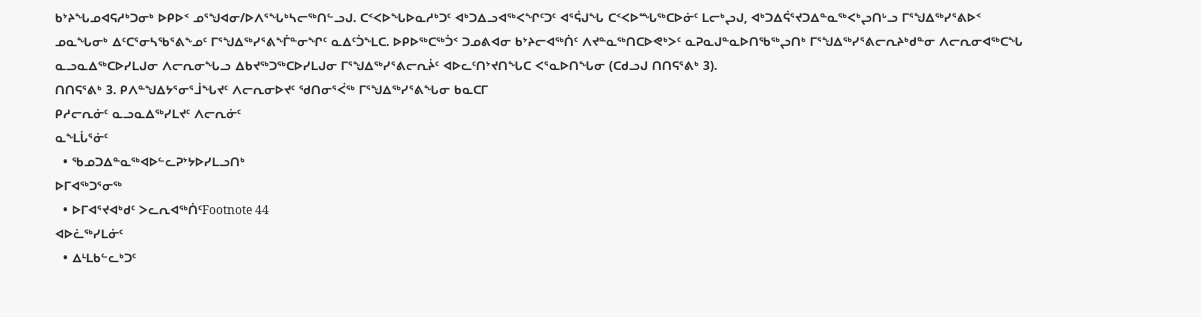ᑲᔾᔨᖓᓄᐊᕋᓱᒃᑐᓂᒃ ᐅᑭᐅᑉ ᓄᕐᖑᐊᓂ/ᐅᐱᕐᖓᒃᓴᓕᖅᑎᓪᓗᒍ. ᑕᑉᐸᐅᖓᐅᓇᓱᒃᑐᑦ ᐊᒃᑐᐃᓗᐊᖅᐸᖏᑦᑐᑦ ᐊᕐᕌᒍᖓ ᑕᑉᐸᐅᙵᖅᑕᐅᓃᑦ ᒪᓕᒃᖢᒍ, ᐊᒃᑐᐃᕌᕐᔪᑐᐃᓐᓇᖅᐸᒃᖢᑎᒡᓗ ᒥᕐᖑᐃᖅᓯᕐᕕᐅᑉ ᓄᓇᖓᓂᒃ ᐃᑦᑕᕐᓂᓴᖃᕐᕕᖕᓄᑦ ᒥᕐᖑᐃᖅᓯᕐᕕᖕᒦᓐᓂᖏᑦ ᓇᐃᑦᑑᖕᒪᑕ. ᐅᑭᐅᖅᑕᖅᑑᑉ ᑐᓄᕕᐊᓂ ᑲᔾᔨᓕᐊᖅᑏᑦ ᐱᔪᓐᓇᖅᑎᑕᐅᕙᒃᐳᑦ ᓇᕈᓇᒍᓐᓇᐅᑎᖃᖅᖢᑎᒃ ᒥᕐᖑᐃᖅᓯᕐᕕᓕᕆᔨᒃᑯᓐᓂ ᐱᓕᕆᓂᐊᖅᑕᖓ ᓇᓗᓇᐃᖅᑕᐅᓯᒪᒍᓂ ᐱᓕᕆᓂᖓᓗ ᐃᑲᔪᖅᑐᖅᑕᐅᓯᒪᒍᓂ ᒥᕐᖑᐃᖅᓯᕐᕕᓕᕆᔩᑦ ᐊᐅᓚᑦᑎᔾᔪᑎᖓᑕ ᐸᕐᓇᐅᑎᖓᓂ (ᑕᑯᓗᒍ ᑎᑎᕋᕐᕕᒃ 3).
ᑎᑎᕋᕐᕕᒃ 3. ᑭᐱᓐᖑᐃᔭᕐᓂᕐᒨᖓᔪᑦ ᐱᓕᕆᓂᐅᔪᑦ ᖁᑎᓂᕐᐹᖅ ᒥᕐᖑᐃᖅᓯᕐᕕᖓᓂ ᑲᓇᑕᒥ
ᑭᓱᓕᕆᓃᑦ ᓇᓗᓇᐃᖅᓯᒪᔪᑦ ᐱᓕᕆᓃᑦ
ᓇᖕᒪᒑᕐᓃᑦ
  • ᖃᓄᑐᐃᓐᓇᖅᐊᐅᓪᓚᕈᔾᔭᐅᓯᒪᓗᑎᒃ
ᐅᒥᐊᖅᑐᕐᓂᖅ
  • ᐅᒥᐊᕐᔪᐊᒃᑯᑦ ᐳᓚᕆᐊᖅᑏᑦFootnote 44
ᐊᐅᓛᖅᓯᒪᓃᑦ
  • ᐃᒻᒪᑲᓪᓚᒃᑐᑦ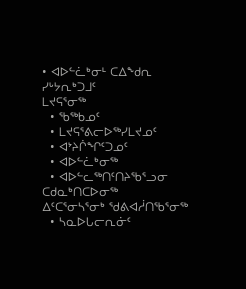• ᐊᐅᓪᓛᒃᓂᒻ ᑕᐃᖕᑯᕆ ᓯᒡᔭᕆᒃᑐᒧᑦ
ᒪᔪᕋᕐᓂᖅ
  • ᖃᖅᑲᓄᑦ
  • ᒪᔪᕋᕐᕕᓕᐅᖅᓯᒪᔪᓄᑦ
  • ᐊᔾᔨᒌᖏᑦᑐᓄᑦ
  • ᐊᐅᓪᓛᒃᓂᖅ
  • ᐊᐅᓪᓚᖅᑎᑦᑎᔨᖃᕐᓗᓂ ᑕᑯᓇᒃᑎᑕᐅᓂᖅ
ᐃᑦᑕᕐᓂᓴᕐᓂᒃ ᖁᕕᐊᓲᑎᖃᕐᓂᖅ
  • ᓴᓇᐅᒐᓕᕆᓃᑦ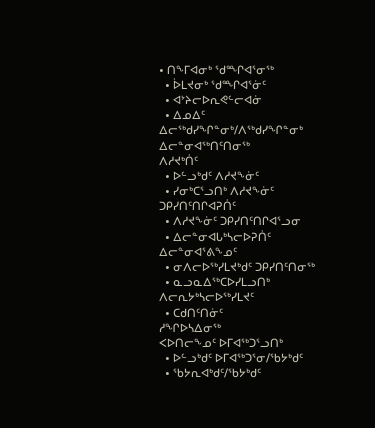• ᑎᖕᒥᐊᓂᒃ ᖁᙱᐊᕐᓂᖅ
  • ᐆᒪᔪᓂᒃ ᖁᙱᐊᕐᓃᑦ
  • ᐊᔾᔨᓕᐅᕆᕙᓪᓕᐊᓃ
  • ᐃᓄᐃᑦ ᐃᓕᖅᑯᓯᖏᓐᓂᒃ/ᐱᖅᑯᓯᖏᓐᓂᒃ ᐃᓕᓐᓂᐊᖅᑎᑦᑎᓂᖅ
ᐱᓱᔪᒃᑏᑦ
  • ᐅᓪᓗᒃᑯᑦ ᐱᓱᔪᖕᓃᑦ
  • ᓯᓂᒃᑕᕐᓗᑎᒃ ᐱᓱᔪᖕᓃᑦ
ᑐᑭᓯᑎᑦᑎᒋᐊᕈᑏᑦ
  • ᐱᓱᔪᖕᓃᑦ ᑐᑭᓯᑎᑦᑎᒋᐊᕐᓗᓂ
  • ᐃᓕᓐᓂᐊᒐᒃᓴᓕᐅᕈᑏᑦ ᐃᓕᓐᓂᐊᕐᕕᖕᓄᑦ
  • ᓂᐱᓕᐅᖅᓯᒪᔪᒃᑯᑦ ᑐᑭᓯᑎᑦᑎᓂᖅ
  • ᓇᓗᓇᐃᖅᑕᐅᓯᒪᓗᑎᒃ ᐱᓕᕆᔭᒃᓴᓕᐅᖅᓯᒪᔪᑦ
  • ᑕᑯᑎᑦᑎᓃᑦ
ᓱᖏᐅᓴᐃᓂᖅ
ᐸᐅᑎᓕᖕᓄᑦ ᐅᒥᐊᖅᑐᕐᓗᑎᒃ
  • ᐅᓪᓗᒃᑯᑦ ᐅᒥᐊᖅᑐᕐᓂ/ᖃᔭᒃᑯᑦ
  • ᖃᔭᕆᐊᒃᑯᑦ/ᖃᔭᒃᑯᑦ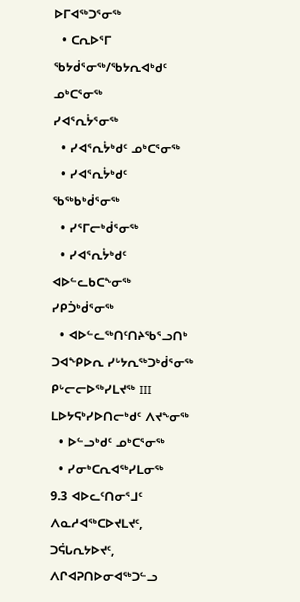ᐅᒥᐊᖅᑐᕐᓂᖅ
  • ᑕᕆᐅᕐᒥ ᖃᔭᑰᕐᓂᖅ/ᖃᔭᕆᐊᒃᑯᑦ ᓄᒃᑕᕐᓂᖅ
ᓯᐊᕐᕆᔮᕐᓂᖅ
  • ᓯᐊᕐᕆᔮᒃᑯᑦ ᓄᒃᑕᕐᓂᖅ
  • ᓯᐊᕐᕆᔮᒃᑯᑦ ᖃᖅᑲᒃᑰᕐᓂᖅ
  • ᓯᕐᒥᓕᒃᑰᕐᓂᖅ
  • ᓯᐊᕐᕆᔮᒃᑯᑦ ᐊᐅᓪᓚᑲᑕᖕᓂᖅ
ᓯᑭᑑᒃᑰᕐᓂᖅ
  • ᐊᐅᓪᓚᖅᑎᑦᑎᔨᖃᕐᓗᑎᒃ ᑐᐊᖕᑭᐅᕆ ᓯᒡᔭᕆᖅᑐᒃᑰᕐᓂᖅ ᑭᒡᓕᓕᐅᖅᓯᒪᔪᖅ III
ᒪᐅᔭᕋᒃᓯᐅᑎᓕᒃᑯᑦ ᐱᔪᖕᓂᖅ
  • ᐅᓪᓗᒃᑯᑦ ᓄᒃᑕᕐᓂᖅ
  • ᓯᓂᒃᑕᕆᐊᖅᓯᒪᓂᖅ
9.3 ᐊᐅᓚᑦᑎᓂᕐᒧᑦ ᐱᓇᓱᐊᖅᑕᐅᔪᒪᔪᑦ, ᑐᕌᒐᕆᔭᐅᔪᑦ, ᐱᒋᐊᕈᑎᐅᓂᐊᖅᑐᓪᓗ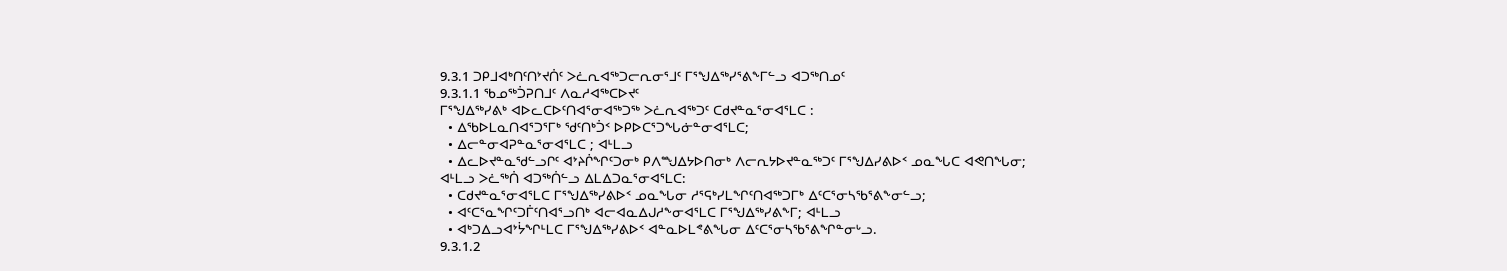9.3.1 ᑐᑭᒧᐊᒃᑎᑦᑎᔾᔪᑏᑦ ᐳᓛᕆᐊᖅᑐᓕᕆᓂᕐᒧᑦ ᒥᕐᖑᐃᖅᓯᕐᕕᖕᒥᓪᓗ ᐊᑐᖅᑎᓄᑦ
9.3.1.1 ᖃᓄᖅᑑᕈᑎᒧᑦ ᐱᓇᓱᐊᖅᑕᐅᔪᑦ
ᒥᕐᖑᐃᖅᓯᕕᒃ ᐊᐅᓚᑕᐅᑦᑎᐊᕐᓂᐊᖅᑐᖅ ᐳᓛᕆᐊᖅᑐᑦ ᑕᑯᔪᓐᓇᕐᓂᐊᕐᒪᑕ :
  • ᐃᖃᐅᒪᓇᑎᐊᕐᑐᕐᒥᒃ ᖁᑦᑎᒃᑑᑉ ᐅᑭᐅᑕᕐᑐᖓᓃᓐᓂᐊᕐᒪᑕ;
  • ᐃᓕᓐᓂᐊᕈᓐᓇᕐᓂᐊᕐᒪᑕ ; ᐊᒻᒪᓗ
  • ᐃᓚᐅᔪᓐᓇᖁᓪᓗᒋᑦ ᐊᔾᔨᒌᖏᑦᑐᓂᒃ ᑭᐱᙳᐃᔭᐅᑎᓂᒃ ᐱᓕᕆᔭᐅᔪᓐᓇᖅᑐᑦ ᒥᕐᖑᐃᓯᕕᐅᑉ ᓄᓇᖓᑕ ᐊᕙᑎᖓᓂ;
ᐊᒻᒪᓗ ᐳᓛᖅᑏ ᐊᑐᖅᑏᓪᓗ ᐃᒪᐃᑐᓇᕐᓂᐊᕐᒪᑕ:
  • ᑕᑯᔪᓐᓇᕐᓂᐊᕐᒪᑕ ᒥᕐᖑᐃᖅᓯᕕᐅᑉ ᓄᓇᖓᓂ ᓱᕐᕋᒃᓯᒪᖏᑦᑎᐊᖅᑐᒥᒃ ᐃᑦᑕᕐᓂᓴᖃᕐᕕᖕᓂᓪᓗ;
  • ᐊᑦᑕᕐᓇᖏᑦᑐᒦᑦᑎᐊᕐᓗᑎᒃ ᐊᓕᐊᓇᐃᒍᓱᖕᓂᐊᕐᒪᑕ ᒥᕐᖑᐃᖅᓯᕕᖕᒥ; ᐊᒻᒪᓗ
  • ᐊᒃᑐᐃᓗᐊᔾᔮᖏᒻᒪᑕ ᒥᕐᖑᐃᖅᓯᕕᐅᑉ ᐊᓐᓇᐅᒪᕝᕕᖓᓂ ᐃᑦᑕᕐᓂᓴᖃᕐᕕᖏᓐᓂᒡᓗ.
9.3.1.2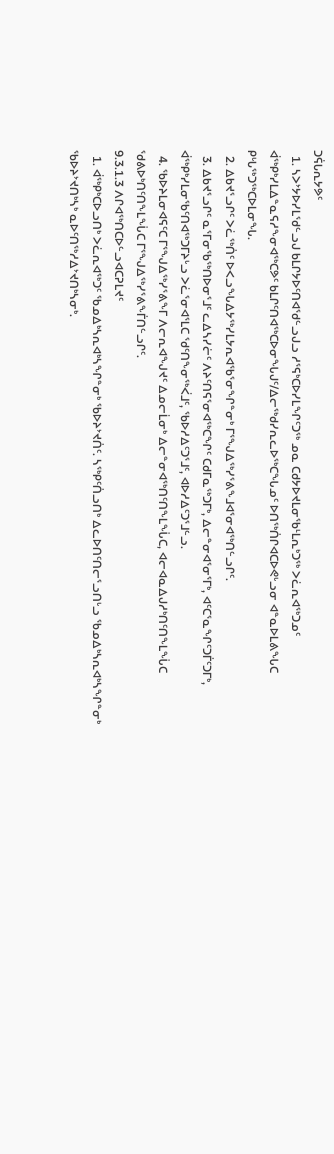ᑐᕌᒐᕆᔭᕗᑦ
  1. ᓴᐳᔾᔭᐅᓯᒪᖁᓪᓗᒍ ᑲᒪᒋᔭᐅᑦᑎᐊᖁᓪᓗᒍᓗ ᓱᕐᕋᒃᑕᐅᓯᒪᖏᑦᑐᖅ ᓄᓇ ᑕᑯᔭᐅᔪᒪᓂᖃᒻᒪᕆᒃᑐᖅ ᐳᓛᕆᐊᖅᑐᓄᑦ ᐋᖅᑭᒃᓯᒪᐃᓐᓇᕋᓱᖕᓂᐊᖅᑕᕗᑦ ᑲᒪᒋᑦᑎᐊᖅᑕᐅᓂᖓᒍᑦ/ᐃᓕᖅᑯᓯᕆᓚᐅᖅᑕᖓᓄᑦ ᐅᑎᖅᑏᒋᐊᑕᐅᕙᒡᓗᓂ ᐊᓐᓇᐅᒪᕕᖓᑕ ᑭᒡᒐᖅᑐᖅᑕᐅᒪᓂᖓ.
  2. ᐃᑲᔪᕐᓗᒋᑦ ᐳᓛᖅᑏᑦ ᐅᐸᓗᖓᐃᔭᖅᓯᒪᔭᕆᐊᖃᕐᓂᖏᓐᓂᒃ ᒥᕐᖑᐃᖅᓯᕐᕕᖕᒧᐊᕐᓂᐊᖅᑎᓪᓗᒋᑦ.
  3. ᐃᑲᔪᕐᓗᒋᑦ ᓇᕐᒥᓂᖃᖅᑎᐅᓂᕐᒧᑦ ᓚᐃᓴᓯᓖᑦ ᐱᔨᑦᑎᕋᕐᓂᐊᖅᑕᖏᑦ ᑕᑯᒥᓇᖅᑐᒥᒃ, ᐃᓕᓐᓂᐊᕐᓂᕐᒥᒃ, ᐊᑦᑕᕐᓇᖏᑦᑐᒦᑦᑐᒥᒃ, ᐋᖅᑭᒃᓯᒪᓂᖃᑦᑎᐊᖅᑐᒥᔨᒡᓗ ᐳᓛᕐᓂᐊᕐᒪᑕ ᖁᑦᑎᖕᓂᖅᐹᒧᑦ, ᖃᐅᓱᐃᑦᑐᕐᒧᑦ, ᐊᐅᓱᐃᑦᑐᕐᒧᓪᓗ.
  4. ᖃᐅᔨᒪᓂᐊᕋᑦᑕ ᒥᕐᖑᐃᖅᓯᕐᕕᖕᒥ ᐱᓕᕆᐊᖑᔪᑦ ᐃᓄᓕᒫᓂᒃ ᐃᓕᓐᓂᐊᖅᑎᑦᑎᖕᒪᖔᑕ, ᐊᓕᐊᓇᐃᒍᓱᒃᑎᑦᑎᖕᒪᖔᑕ ᖁᕕᐅᒃᑎᑦᑎᖕᒪᖔᑕ ᒥᕐᖑᐃᖅᓯᕐᕕᖕᒦᑎᓪᓗᒋᑦ.
9.3.1.3 ᐱᒋᐊᖅᑎᑕᐅᓪᓗᐊᑕᕈᒪᔪᑦ
  1. ᐋᖅᑭᒃᑕᐅᓗᑎᒃ ᐳᓛᕆᐊᖅᑐᑦ ᖃᓄᐃᒃᓴᕆᐊᒃᓴᖏᓐᓂᒃ ᖃᐅᔨᔾᔪᑏᑦ. ᓴᖅᑭᑦᑏᓗᑎᒃ ᐃᓚᐅᑎᑦᑎᓕᕐᓗᑎᒡᓗ ᖃᓄᐃᒃᓴᕆᐊᒃᓴᖏᓐᓂᒃ ᖃᐅᔨᔾᔪᑎᒃᓴᒃ ᓇᐅᑦᑎᖅᓱᐃᔾᔪᑎᒃᓴᓂᒃ.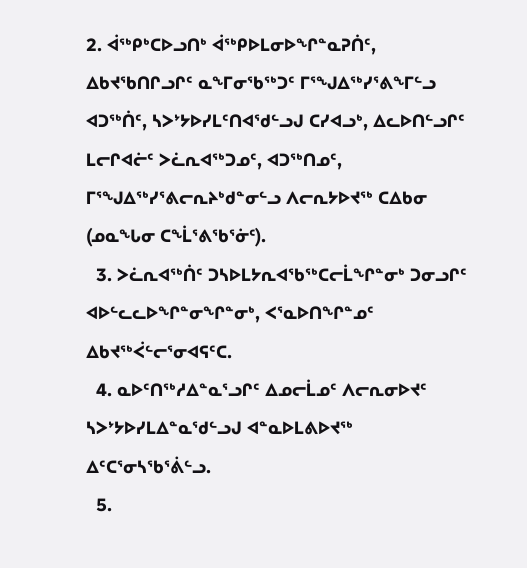2. ᐋᖅᑭᒃᑕᐅᓗᑎᒃ ᐋᖅᑭᐅᒪᓂᐅᖏᓐᓇᕈᑏᑦ, ᐃᑲᔪᖃᑎᒋᓗᒋᑦ ᓇᖕᒥᓂᖃᖅᑐᑦ ᒥᕐᖑᐃᖅᓯᕐᕕᖕᒥᓪᓗ ᐊᑐᖅᑏᑦ, ᓴᐳᔾᔭᐅᓯᒪᑦᑎᐊᖁᓪᓗᒍ ᑕᓯᐊᓗᒃ, ᐃᓚᐅᑎᓪᓗᒋᑦ ᒪᓕᒋᐊᓖᑦ ᐳᓛᕆᐊᖅᑐᓄᑦ, ᐊᑐᖅᑎᓄᑦ, ᒥᕐᖑᐃᖅᓯᕐᕕᓕᕆᔨᒃᑯᓐᓂᓪᓗ ᐱᓕᕆᔭᐅᔪᖅ ᑕᐃᑲᓂ (ᓄᓇᖓᓂ ᑕᖕᒫᕐᕕᖃᕐᓃᑦ).
  3. ᐳᓛᕆᐊᖅᑏᑦ ᑐᓴᐅᒪᔭᕆᐊᖃᖅᑕᓕᒫᖏᓐᓂᒃ ᑐᓂᓗᒋᑦ ᐊᐅᓪᓚᓚᐅᖏᓐᓂᖏᓐᓂᒃ, ᐸᕐᓇᐅᑎᖏᓐᓄᑦ ᐃᑲᔪᖅᐹᓪᓕᕐᓂᐊᕋᑦᑕ.
  4. ᓇᐅᑦᑎᖅᓱᐃᓐᓇᕐᓗᒋᑦ ᐃᓄᓕᒫᓄᑦ ᐱᓕᕆᓂᐅᔪᑦ ᓴᐳᔾᔭᐅᓯᒪᐃᓐᓇᖁᓪᓗᒍ ᐊᓐᓇᐅᒪᕕᐅᔪᖅ ᐃᑦᑕᕐᓂᓴᖃᕐᕖᓪᓗ.
  5.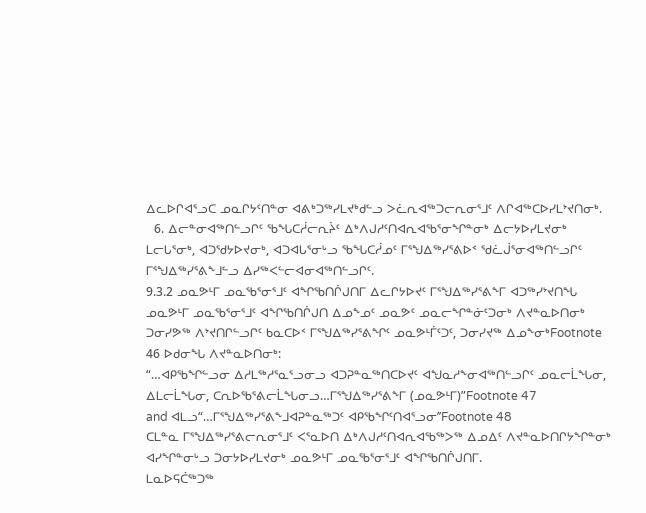ᐃᓚᐅᒋᐊᕐᓗᑕ ᓄᓇᒋᔭᑦᑎᓐᓂ ᐊᕕᒃᑐᖅᓯᒪᔪᒃᑯᓪᓗ ᐳᓛᕆᐊᖅᑐᓕᕆᓂᕐᒧᑦ ᐱᒋᐊᖅᑕᐅᓯᒪᔾᔪᑎᓂᒃ.
  6. ᐃᓕᓐᓂᐊᖅᑎᓪᓗᒋᑦ ᖃᖓᑕᓲᓕᕆᔩᑦ ᐃᒃᐱᒍᓱᑦᑎᐊᕆᐊᖃᕐᓂᖏᓐᓂᒃ ᐃᓕᔭᐅᓯᒪᔪᓂᒃ ᒪᓕᒐᕐᓂᒃ, ᐊᑐᖁᔭᐅᔪᓂᒃ, ᐊᑐᐊᒐᕐᓂᒡᓗ ᖃᖓᑕᓲᓄᑦ ᒥᕐᖑᐃᖅᓯᕐᕕᐅᑉ ᖁᓛᒎᕐᓂᐊᖅᑎᓪᓗᒋᑦ ᒥᕐᖑᐃᖅᓯᕐᕕᖕᒧᓪᓗ ᐃᓯᖅᐸᓪᓕᐊᓂᐊᖅᑎᓪᓗᒋᑦ.
9.3.2 ᓄᓇᕗᒻᒥ ᓄᓇᖃᕐᓂᕐᒧᑦ ᐊᖏᖃᑎᒌᒍᑎᒥ ᐃᓚᒋᔭᐅᔪᑦ ᒥᕐᖑᐃᖅᓯᕐᕕᖕᒥ ᐊᑐᖅᓯᔾᔪᑎᖓ
ᓄᓇᕗᒻᒥ ᓄᓇᖃᕐᓂᕐᒧᑦ ᐊᖏᖃᑎᒌᒍᑎ ᐃᓄᖕᓄᑦ ᓄᓇᕗᑦ ᓄᓇᓕᖏᓐᓃᑦᑐᓂᒃ ᐱᔪᓐᓇᐅᑎᓂᒃ ᑐᓂᓯᕗᖅ ᐱᔾᔪᑎᒋᓪᓗᒋᑦ ᑲᓇᑕᐅᑉ ᒥᕐᖑᐃᖅᓯᕐᕕᖏᑦ ᓄᓇᕗᒻᒦᑦᑐᑦ, ᑐᓂᓯᔪᖅ ᐃᓄᖕᓂᒃFootnote 46 ᐅᑯᓂᖓ ᐱᔪᓐᓇᐅᑎᓂᒃ:
“…ᐊᑭᖃᖏᓪᓗᓂ ᐃᓱᒪᖅᓱᕐᓇᕐᓗᓂᓗ ᐊᑐᕈᓐᓇᖅᑎᑕᐅᔪᑦ ᐊᖑᓇᓱᖕᓂᐊᖅᑎᓪᓗᒋᑦ ᓄᓇᓕᒫᖓᓂ, ᐃᒪᓕᒫᖓᓂ, ᑕᕆᐅᖃᕐᕕᓕᒫᖓᓂᓗ…ᒥᕐᖑᐃᖅᓯᕐᕕᖕᒥ (ᓄᓇᕗᒻᒥ)”Footnote 47
and ᐊᒪᓗ“…ᒥᕐᖑᐃᖅᓯᕐᕕᖕᒧᐊᕈᓐᓇᖅᑐᑦ ᐊᑭᖃᖏᑦᑎᐊᕐᓗᓂ’’Footnote 48
ᑕᒪᓐᓇ ᒥᕐᖑᐃᖅᓯᕐᕕᓕᕆᓂᕐᒧᑦ ᐸᕐᓇᐅᑎ ᐃᒃᐱᒍᓱᑦᑎᐊᕆᐊᖃᖅᐳᖅ ᐃᓄᐃᑦ ᐱᔪᓐᓇᐅᑎᒋᔭᖏᓐᓂᒃ ᐊᓯᖏᓐᓂᒡᓗ ᑐᓂᔭᐅᓯᒪᔪᓂᒃ ᓄᓇᕗᒻᒥ ᓄᓇᖃᕐᓂᕐᒧᑦ ᐊᖏᖃᑎᒌᒍᑎᒥ.
ᒪᓇᐅᕋᑖᖅᑐᖅ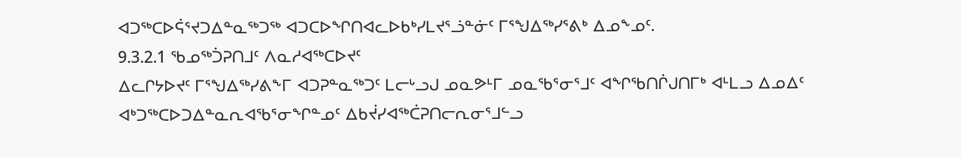ᐊᑐᖅᑕᐅᕌᕐᔪᑐᐃᓐᓇᖅᑐᖅ ᐊᑐᑕᐅᖏᑎᐊᓚᐅᑲᒃᓯᒪᔪᕐᓘᓐᓃᑦ ᒥᕐᖑᐃᖅᓯᕐᕕᒃ ᐃᓄᖕᓄᑦ.
9.3.2.1 ᖃᓄᖅᑑᕈᑎᒧᑦ ᐱᓇᓱᐊᖅᑕᐅᔪᑦ
ᐃᓚᒋᔭᐅᔪᑦ ᒥᕐᖑᐃᖅᓯᕕᖕᒥ ᐊᑐᕈᓐᓇᖅᑐᑦ ᒪᓕᒡᓗᒍ ᓄᓇᕗᒻᒥ ᓄᓇᖃᕐᓂᕐᒧᑦ ᐊᖏᖃᑎᒌᒍᑎᒥᒃ ᐊᒻᒪᓗ ᐃᓄᐃᑦ ᐊᒃᑐᖅᑕᐅᑐᐃᓐᓇᕆᐊᖃᕐᓂᖏᓐᓄᑦ ᐃᑲᔫᓯᐊᖅᑖᕈᑎᓕᕆᓂᕐᒧᓪᓗ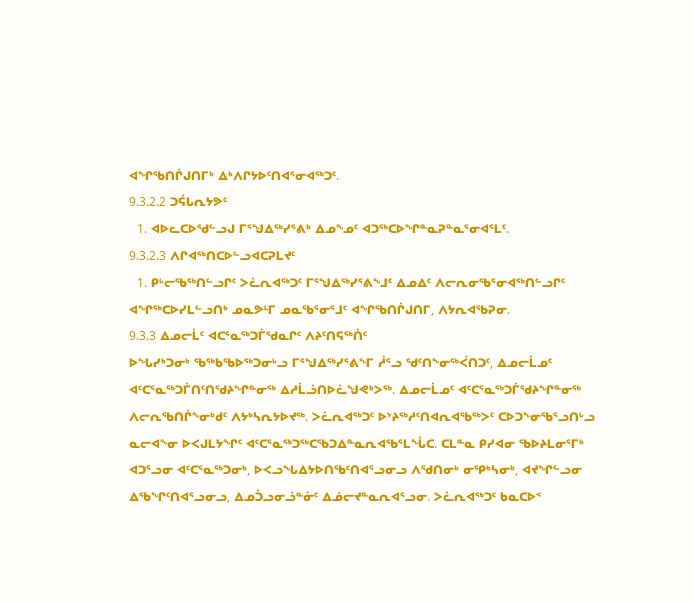ᐊᖏᖃᑎᒌᒍᑎᒥᒃ ᐃᒃᐱᒋᔭᐅᑦᑎᐊᕐᓂᐊᖅᑐᑦ.
9.3.2.2 ᑐᕌᒐᕆᔭᕗᑦ
  1. ᐊᐅᓚᑕᐅᖁᓪᓗᒍ ᒥᕐᖑᐃᖅᓯᕐᕕᒃ ᐃᓄᖕᓄᑦ ᐊᑐᖅᑕᐅᖏᓐᓇᕈᓐᓇᕐᓂᐊᕐᒪᑦ.
9.3.2.3 ᐱᒋᐊᖅᑎᑕᐅᓪᓗᐊᑕᕈᒪᔪᑦ
  1. ᑭᒡᓕᖃᖅᑎᓪᓗᒋᑦ ᐳᓛᕆᐊᖅᑐᑦ ᒥᕐᖑᐃᖅᓯᕐᕕᖕᒧᑦ ᐃᓄᐃᑦ ᐱᓕᕆᓂᖃᕐᓂᐊᖅᑎᓪᓗᒋᑦ ᐊᖏᖅᑕᐅᓯᒪᓪᓗᑎᒃ ᓄᓇᕗᒻᒥ ᓄᓇᖃᕐᓂᕐᒧᑦ ᐊᖏᖃᑎᒌᒍᑎᒥ, ᐱᔭᕆᐊᖃᕈᓂ.
9.3.3 ᐃᓄᓕᒫᑦ ᐊᑕᕐᓇᖅᑐᒦᖁᓇᒋᑦ ᐱᔨᑦᑎᕋᖅᑏᑦ
ᐅᖓᓯᒃᑐᓂᒃ ᖃᖅᑲᖃᐅᖅᑐᓂᒡᓗ ᒥᕐᖑᐃᖅᓯᕐᕕᖕᒥ ᓲᕐᓗ ᖁᑦᑎᖕᓂᖅᐹᑎᑐᑦ, ᐃᓄᓕᒫᓄᑦ ᐊᑦᑕᕐᓇᖅᑐᒦᑎᑦᑎᖁᔨᖏᓐᓂᖅ ᐃᓱᒫᓘᑎᐅᓛᖑᕙᒃᐳᖅ. ᐃᓄᓕᒫᓄᑦ ᐊᑦᑕᕐᓇᖅᑐᒦᖁᔨᖏᓐᓂᖅ ᐱᓕᕆᖃᑎᒌᖕᓂᒃᑯᑦ ᐱᔭᒃᓴᕆᔭᐅᔪᖅ. ᐳᓛᕆᐊᖅᑐᑦ ᐅᔾᔨᖅᓱᑦᑎᐊᕆᐊᖃᖅᐳᑦ ᑕᐅᑐᖕᓂᖃᕐᓗᑎᒡᓗ ᓇᓕᐊᖕᓂ ᐅᐸᒍᒪᔭᖏᑦ ᐊᑦᑕᕐᓇᖅᑐᖅᑕᖃᑐᐃᓐᓇᕆᐊᖃᕐᒪᖔᑕ. ᑕᒪᓐᓇ ᑭᓯᐊᓂ ᖃᐅᔨᒪᓂᕐᒥᒃ ᐊᑐᕐᓗᓂ ᐊᑦᑕᕐᓇᖅᑐᓂᒃ, ᐅᐸᓗᖓᐃᔭᐅᑎᖃᑦᑎᐊᕐᓗᓂᓗ ᐱᖁᑎᓂᒃ ᓂᕿᒃᓴᓂᒃ, ᐊᔪᖏᓪᓗᓂ ᐃᖃᖏᑦᑎᐊᕐᓗᓂᓗ, ᐃᓄᑑᓗᓂᓘᓐᓃᑦ ᐃᓅᓕᔪᓐᓇᕆᐊᕐᓗᓂ. ᐳᓛᕆᐊᖅᑐᑦ ᑲᓇᑕᐅᑉ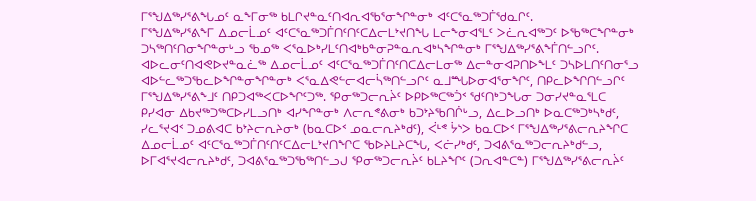ᒥᕐᖑᐃᖅᓯᕐᕕᖓᓄᑦ ᓇᖕᒥᓂᖅ ᑲᒪᒋᔪᓐᓇᑦᑎᐊᕆᐊᖃᕐᓂᖏᓐᓂᒃ ᐊᑦᑕᕐᓇᖅᑐᒦᖁᓇᒋᑦ.
ᒥᕐᖑᐃᖅᓯᕐᕕᖕᒥ ᐃᓄᓕᒫᓄᑦ ᐊᑦᑕᕐᓇᖅᑐᒦᑎᑦᑎᑦᑕᐃᓕᒪᔾᔪᑎᖓ ᒪᓕᖕᓂᐊᕐᒪᑦ ᐳᓛᕆᐊᖅᑐᑦ ᐅᖃᖅᑕᖏᓐᓂᒃ ᑐᓴᖅᑎᑦᑎᓂᖏᓐᓂᒡᓗ ᖃᓄᖅ ᐸᕐᓇᐅᒃᓯᒪᑦᑎᐊᒃᑲᓐᓂᕈᓐᓇᕆᐊᒃᓴᖏᓐᓂᒃ ᒥᕐᖑᐃᖅᓯᕐᕕᖕᒦᑎᓪᓗᒋᑦ. ᐊᐅᓚᓂᑦᑎᐊᕙᐅᔪᓐᓇᓛᖅ ᐃᓄᓕᒫᓄᑦ ᐊᑦᑕᕐᓇᖅᑐᒦᑎᑦᑎᑕᐃᓕᒪᓂᖅ ᐃᓕᓐᓂᐊᕈᑎᐅᖕᒪᑦ ᑐᓴᐅᒪᑎᑦᑎᓂᕐᓗ ᐊᐅᓪᓚᖅᑐᖃᓚᐅᖏᓐᓂᖏᓐᓂᒃ ᐸᕐᓇᐃᕙᓪᓕᐊᓕᓵᖅᑎᓪᓗᒋᑦ ᓇᒧᙵᐅᓂᐊᕐᓂᖏᑦ, ᑎᑭᓚᐅᖏᑎᓪᓗᒋᑦ ᒥᕐᖑᐃᖅᓯᕐᕕᖕᒧᑦ ᑎᑭᑐᐊᖅᐸᑕᐅᖏᑦᑐᖅ. ᕿᓂᖅᑐᓕᕆᔩᑦ ᐅᑭᐅᖅᑕᖅᑑᑉ ᖁᑦᑎᒃᑐᖓᓂ ᑐᓂᓯᔪᓐᓇᕐᒪᑕ ᑭᓯᐊᓂ ᐃᑲᔪᖅᑐᖅᑕᐅᓯᒪᓗᑎᒃ ᐊᓯᖏᓐᓂᒃ ᐱᓕᕆᕝᕕᓂᒃ ᑲᑐᔾᔨᖃᑎᒌᒡᓗ, ᐃᓚᐅᓗᑎᒃ ᐅᓇᑕᖅᑐᒃᓴᒃᑯᑦ, ᓯᓚᕐᔪᐊᑉ ᑐᓄᕕᐊᑕ ᑲᔾᔨᓕᕆᔨᓂᒃ (ᑲᓇᑕᐅᑉ ᓄᓇᓕᕆᔨᒃᑯᑦ), ᐹᒻᕝ ᔮᔅᐳ ᑲᓇᑕᐅᑉ ᒥᕐᖑᐃᖅᓯᕐᕕᓕᕆᔨᖏᑕ ᐃᓄᓕᒫᓄᑦ ᐊᑦᑕᕐᓇᖅᑐᒦᑎᑦᑎᑦᑕᐃᓕᒪᔾᔪᑎᖏᑕ ᖃᐅᔨᒪᔨᑕᖓ, ᐸᓖᓯᒃᑯᑦ, ᑐᐊᕕᕐᓇᖅᑐᓕᕆᔨᒃᑯᓪᓗ, ᐅᒥᐊᕐᔪᐊᓕᕆᔨᒃᑯᑦ, ᑐᐊᕕᕐᓇᖅᑐᖃᖅᑎᓪᓗᒍ ᕿᓂᖅᑐᓕᕆᔩᑦ ᑲᒪᔨᖏᑦ (ᑐᕆᐊᓐᑕᓐ) ᒥᕐᖑᐃᖅᓯᕐᕕᓕᕆᔩᑦ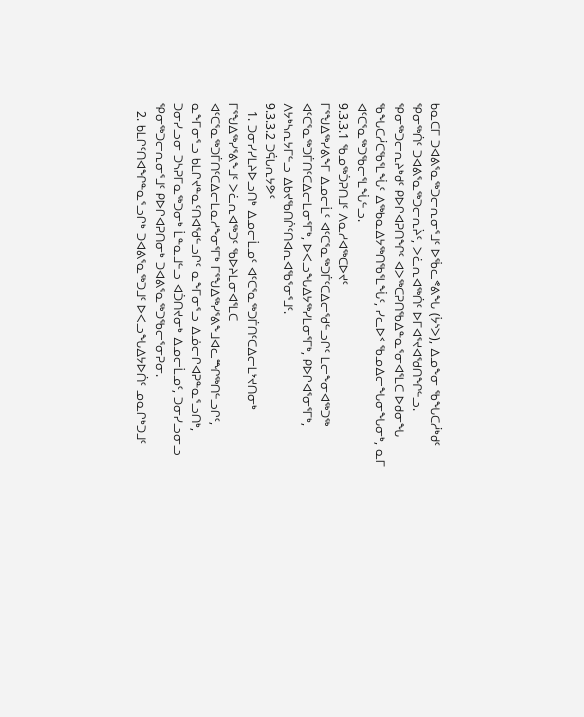ᑲᓇᑕᒥ ᑐᐊᕕᕐᓇᖅᑐᓕᕆᓂᕐᒧᑦ ᐅᖄᓚᕝᕕᖓ (ᔮᔅᐳ), ᐃᓄᖕᓂ ᖃᖓᑕᓲᒃᑯᑦ ᕿᓂᖅᑏᑦ ᑐᐊᕕᕐᓇᖅᑐᓕᕆᔩᑦ, ᐳᓛᕆᐊᖅᑏᑦ ᐅᒥᐊᕐᔪᐊᖁᑎᖏᓪᓗ. ᕿᓂᖅᑐᓕᕆᔨᒃᑯᑦ ᑭᐅᒋᐊᕈᑎᖏᑦ ᐊᐳᖅᑕᕈᑎᖃᐃᓐᓇᕐᓂᐊᕐᒪᑕ ᐅᑯᓂᖓ ᖃᖓᑕᓲᑕᖃᕐᒪᖔᑦ ᐃᖅᑲᓇᐃᔭᖅᑎᖃᕐᒪᖔᑦ, ᓯᓚᐅᑉ ᖃᓄᐃᓕᖓᓂᖓᓂᒃ, ᓇᒥ ᐊᑦᑕᕐᓇᖅᑐᖃᓕᕐᒪᖔᓪᓗ.
9.3.3.1 ᖃᓄᖅᑑᕈᑎᒧᑦ ᐱᓇᓱᐊᖅᑕᐅᔪᑦ
ᒥᕐᖑᐃᖅᓯᕕᖕᒥ ᐃᓄᓕᒫᑦ ᐊᑦᑕᕐᓇᖅᑐᒦᑦᑕᐃᓕᖁᓪᓗᒋᑦ ᒪᓕᖕᓂᐊᖅᑐᖅ ᐊᑦᑕᕐᓇᖅᑐᒦᑎᑦᑕᐃᓕᒪᓂᕐᒥᒃ, ᐅᐸᓗᖓᐃᔭᖅᓯᒪᓂᕐᒥᒃ, ᑭᐅᒋᐊᕐᓂᕐᒥᒃ, ᐱᔭᒃᓴᕆᔭᒥᓪᓗ ᐃᑲᔪᖃᑎᒌᑦᑎᐊᕆᐊᖃᕐᓂᕐᒧᑦ.
9.3.3.2 ᑐᕌᒐᕆᔭᕗᑦ
  1. ᑐᓂᓯᓯᒪᔨᐅᓗᑎᒃ ᐃᓄᓕᒫᓄᑦ ᐊᑦᑕᕐᓇᖅᑐᒦᑎᑦᑕᐃᓕᒪᔾᔪᑎᓂᒃ ᒥᕐᖑᐃᖅᓯᕐᕕᖕᒧᑦ ᐳᓛᕆᐊᖅᑐᑦ ᖃᐅᔨᒪᓂᐊᕐᒪᑕ ᐊᑦᑕᕐᓇᖅᑐᒦᑎᑦᑕᐃᓕᒪᓇᓱᖕᓂᕐᒥᒃ ᒥᕐᖑᐃᖅᓯᕐᕕᖕᒧᐊᓚᙱᖅᑎᓪᓗᒋᑦ, ᓇᖕᒥᓂᕐᓗ ᑲᒪᒋᔪᓐᓇᑦᑎᐊᖁᓪᓗᒋᑦ ᓇᖕᒥᓂᕐᓗ ᐃᓅᓕᒋᐊᕈᓐᓇᕐᓗᑎᒃ, ᑐᓂᓯᓗᓂ ᑐᓴᕈᒥᓇᖅᑐᓂᒃ ᒫᓐᓇᒧᓪᓗ ᐊᑑᑎᔪᓂᒃ ᐃᓄᓕᒫᓄᑦ, ᑐᓂᓯᓗᓂᓗ ᕿᓂᖅᑐᓕᕆᓂᕐᒧᑦ ᑭᐅᒋᐊᕈᑎᓂᒃ ᑐᐊᕕᕐᓇᖅᑐᖃᓕᕐᓂᕈᓂ.
  2. ᑲᒪᒋᑦᑎᐊᖏᓐᓇᕐᓗᒋᒃ ᑐᐊᕕᕐᓇᖅᑐᒧᑦ ᐅᐸᓗᖓᐃᔭᐅᑏᑦ ᓄᓇᒋᒃᑐᒧᑦ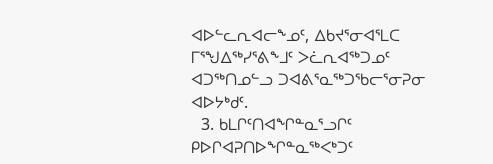ᐊᐅᓪᓚᕆᐊᓕᖕᓄᑦ, ᐃᑲᔪᕐᓂᐊᕐᒪᑕ ᒥᕐᖑᐃᖅᓯᕐᕕᖕᒧᑦ ᐳᓛᕆᐊᖅᑐᓄᑦ ᐊᑐᖅᑎᓄᓪᓗ ᑐᐊᕕᕐᓇᖅᑐᖃᓕᕐᓂᕈᓂ ᐊᐅᔭᒃᑯᑦ.
  3. ᑲᒪᒋᑦᑎᐊᖏᓐᓇᕐᓗᒋᑦ ᑭᐅᒋᐊᕈᑎᐅᖏᓐᓇᖅᐸᒃᑐᑦ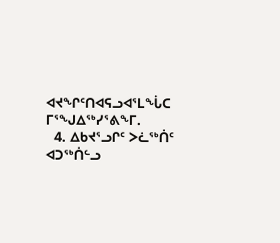ᐊᔪᖏᑦᑎᐊᕋᓗᐊᕐᒪᖔᑕ ᒥᕐᖑᐃᖅᓯᕐᕕᖕᒥ.
  4. ᐃᑲᔪᕐᓗᒋᑦ ᐳᓛᖅᑏᑦ ᐊᑐᖅᑏᓪᓗ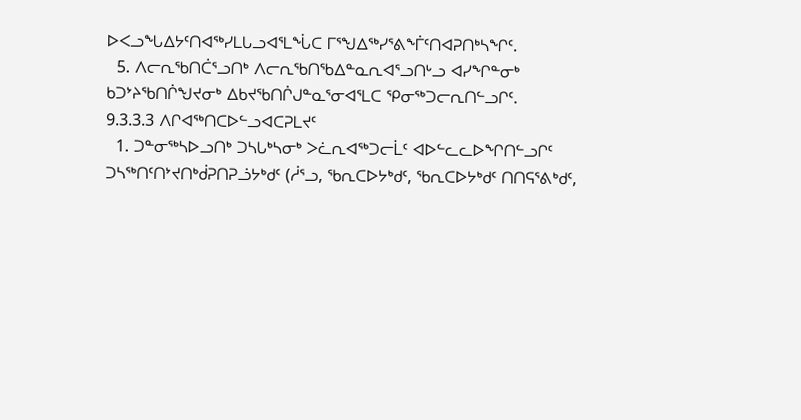ᐅᐸᓗᖓᐃᔭᑦᑎᐊᖅᓯᒪᒐᓗᐊᕐᒪᖔᑕ ᒥᕐᖑᐃᖅᓯᕐᕕᖕᒦᑦᑎᐊᕈᑎᒃᓴᖏᑦ.
  5. ᐱᓕᕆᖃᑎᑖᕐᓗᑎᒃ ᐱᓕᕆᖃᑎᖃᐃᓐᓇᕆᐊᕐᓗᑎᒡᓗ ᐊᓯᖏᓐᓂᒃ ᑲᑐᔾᔨᖃᑎᒌᖑᔪᓂᒃ ᐃᑲᔪᖃᑎᒌᒍᓐᓇᕐᓂᐊᕐᒪᑕ ᕿᓂᖅᑐᓕᕆᑎᓪᓗᒋᑦ.
9.3.3.3 ᐱᒋᐊᖅᑎᑕᐅᓪᓗᐊᑕᕈᒪᔪᑦ
  1. ᑐᓐᓂᖅᓴᐅᓗᑎᒃ ᑐᓴᒐᒃᓴᓂᒃ ᐳᓛᕆᐊᖅᑐᓕᒫᑦ ᐊᐅᓪᓚᓚᐅᖏᑎᓪᓗᒋᑦ ᑐᓴᖅᑎᑦᑎᔾᔪᑎᒃᑰᕈᑎᕈᓘᔭᒃᑯᑦ (ᓲᕐᓗ, ᖃᕆᑕᐅᔭᒃᑯᑦ, ᖃᕆᑕᐅᔭᒃᑯᑦ ᑎᑎᕋᕐᕕᒃᑯᑦ,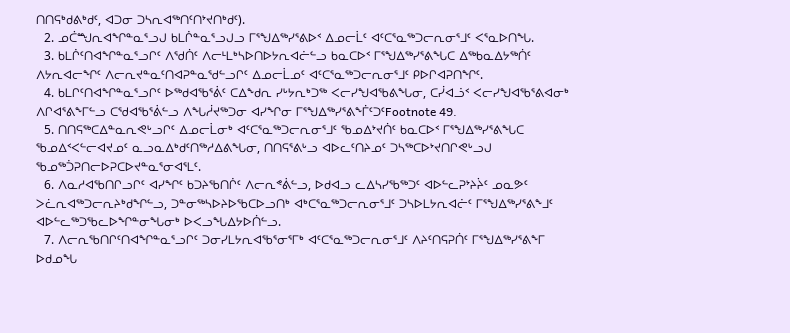ᑎᑎᕋᒃᑯᕕᒃᑯᑦ, ᐊᑐᓂ ᑐᓴᕆᐊᖅᑎᑦᑎᔾᔪᑎᒃᑯᑦ).
  2. ᓄᑖᙳᕆᐊᖏᓐᓇᕐᓗᒍ ᑲᒪᒌᓐᓇᕐᓗᒍᓗ ᒥᕐᖑᐃᖅᓯᕐᕕᐅᑉ ᐃᓄᓕᒫᑦ ᐊᑦᑕᕐᓇᖅᑐᓕᕆᓂᕐᒧᑦ ᐸᕐᓇᐅᑎᖓ.
  3. ᑲᒪᒌᑦᑎᐊᖏᓐᓇᕐᓗᒋᑦ ᐱᖁᑏᑦ ᐱᓕᒻᒪᒃᓴᐅᑎᐅᔭᕆᐊᓖᓪᓗ ᑲᓇᑕᐅᑉ ᒥᕐᖑᐃᖅᓯᕐᕕᖓᑕ ᐃᖅᑲᓇᐃᔭᖅᑏᑦ ᐱᔭᕆᐊᓕᖏᑦ ᐱᓕᕆᔪᓐᓇᑦᑎᐊᕈᓐᓇᖁᓪᓗᒋᑦ ᐃᓄᓕᒫᓄᑦ ᐊᑦᑕᕐᓇᖅᑐᓕᕆᓂᕐᒧᑦ ᑭᐅᒋᐊᕈᑎᖏᑦ.
  4. ᑲᒪᒋᑦᑎᐊᖏᓐᓇᕐᓗᒋᑦ ᐅᖅᑯᐊᖃᕐᕖᑦ ᑕᐃᖕᑯᕆ ᓯᒡᔭᕆᒃᑐᖅ ᐸᓕᓯᖑᐊᖃᕕᖓᓂ, ᑕᓰᐊᓘᑉ ᐸᓕᓯᖑᐊᖃᕐᕕᐊᓂᒃ ᐱᒋᐊᕐᕕᖕᒥᓪᓗ ᑕᖁᐊᖃᕐᕖᓪᓗ ᐱᖓᓲᔪᖅᑐᓂ ᐊᓯᖏᓂ ᒥᕐᖑᐃᖅᓯᕐᕕᖕᒦᑦᑐᑦFootnote 49.
  5. ᑎᑎᕋᖅᑕᐃᓐᓇᕆᕙᒡᓗᒋᑦ ᐃᓄᓕᒫᓂᒃ ᐊᑦᑕᕐᓇᖅᑐᓕᕆᓂᕐᒧᑦ ᖃᓄᐃᔾᔪᑏᑦ ᑲᓇᑕᐅᑉ ᒥᕐᖑᐃᖅᓯᕐᕕᖓᑕ ᖃᓄᐃᑉᐸᓪᓕᐊᔪᓄᑦ ᓇᓗᓇᐃᒃᑯᑦᑎᖅᓱᐃᕕᖓᓂ, ᑎᑎᕋᕐᕕᒡᓗ ᐊᐅᓚᑦᑎᔨᓄᑦ ᑐᓴᖅᑕᐅᔾᔪᑎᒋᕙᒡᓗᒍ ᖃᓄᖅᑑᕈᑎᓕᐅᕈᑕᐅᔪᓐᓇᕐᓂᐊᕐᒪᑦ.
  6. ᐱᓇᓱᐊᖃᑎᒋᓗᒋᑦ ᐊᓯᖏᑦ ᑲᑐᔨᖃᑎᒌᑦ ᐱᓕᕆᕝᕖᓪᓗ, ᐅᑯᐊᓗ ᓚᐃᓴᓯᖃᖅᑐᑦ ᐊᐅᓪᓚᕈᔾᔨᔩᑦ ᓄᓇᕗᑦ ᐳᓛᕆᐊᖅᑐᓕᕆᔨᒃᑯᖏᓪᓗ, ᑐᓐᓂᖅᓴᐅᔨᐅᖃᑕᐅᓗᑎᒃ ᐊᒃᑕᕐᓇᖅᑐᓕᕆᓂᕐᒧᑦ ᑐᓴᐅᒪᔭᕆᐊᓖᑦ ᒥᕐᖑᐃᖅᓯᕐᕕᖕᒧᑦ ᐊᐅᓪᓚᖅᑐᖃᓚᐅᖏᓐᓂᖓᓂᒃ ᐅᐸᓗᖓᐃᔭᐅᑏᓪᓗ.
  7. ᐱᓕᕆᖃᑎᒋᑦᑎᐊᖏᓐᓇᕐᓗᒋᑦ ᑐᓂᓯᒪᔭᕆᐊᖃᕐᓂᕐᒥᒃ ᐊᑦᑕᕐᓇᖅᑐᓕᕆᓂᕐᒧᑦ ᐱᔨᑦᑎᕋᕈᑏᑦ ᒥᕐᖑᐃᖅᓯᕐᕕᖕᒥ ᐅᑯᓄᖓ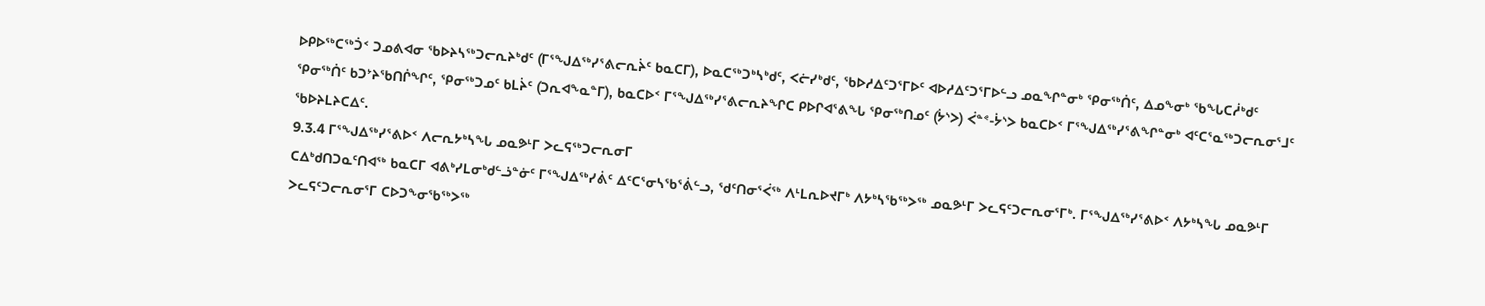ᐅᑭᐅᖅᑕᖅᑑᑉ ᑐᓄᕕᐊᓂ ᖃᐅᔨᓴᖅᑐᓕᕆᔨᒃᑯᑦ (ᒥᕐᖑᐃᖅᓯᕐᕕᓕᕆᔩᑦ ᑲᓇᑕᒥ), ᐅᓇᑕᖅᑐᒃᓴᒃᑯᑦ, ᐸᓖᓯᒃᑯᑦ, ᖃᐅᓱᐃᑦᑐᕐᒥᐅᑦ ᐊᐅᓱᐃᑦᑐᕐᒥᐅᓪᓗ ᓄᓇᖏᓐᓂᒃ ᕿᓂᖅᑏᑦ, ᐃᓄᖕᓂᒃ ᖃᖓᑕᓲᒃᑯᑦ ᕿᓂᖅᑏᑦ ᑲᑐᔾᔨᖃᑎᒌᖏᑦ, ᕿᓂᖅᑐᓄᑦ ᑲᒪᔩᑦ (ᑐᕆᐊᖕᓇᓐᒥ), ᑲᓇᑕᐅᑉ ᒥᕐᖑᐃᖅᓯᕐᕕᓕᕆᔨᖏᑕ ᑭᐅᒋᐊᕐᕕᖓ ᕿᓂᖅᑎᓄᑦ (ᔮᔅᐳ) ᐹᓐᕝ-ᔮᔅᐳ ᑲᓇᑕᐅᑉ ᒥᕐᖑᐃᖅᓯᕐᕕᖏᓐᓂᒃ ᐊᑦᑕᕐᓇᖅᑐᓕᕆᓂᕐᒧᑦ ᖃᐅᔨᒪᔨᑕᐃᑦ.
9.3.4 ᒥᕐᖑᐃᖅᓯᕐᕕᐅᑉ ᐱᓕᕆᔭᒃᓴᖓ ᓄᓇᕗᒻᒥ ᐳᓚᕋᖅᑐᓕᕆᓂᒥ
ᑕᐃᒃᑯᑎᑐᓇᑦᑎᐊᖅ ᑲᓇᑕᒥ ᐊᕕᒃᓯᒪᓂᒃᑯᓪᓘᓐᓃᑦ ᒥᕐᖑᐃᖅᓯᕖᑦ ᐃᑦᑕᕐᓂᓴᖃᕐᕖᓪᓗ, ᖁᑦᑎᓂᕐᐹᖅ ᐱᒻᒪᕆᐅᔪᒥᒃ ᐱᔭᒃᓴᖃᖅᐳᖅ ᓄᓇᕗᒻᒥ ᐳᓚᕋᑦᑐᓕᕆᓂᕐᒥᒃ. ᒥᕐᖑᐃᖅᓯᕐᕕᐅᑉ ᐱᔭᒃᓴᖓ ᓄᓇᕗᒻᒥ ᐳᓚᕋᑦᑐᓕᕆᓂᕐᒥ ᑕᐅᑐᖕᓂᖃᖅᐳᖅ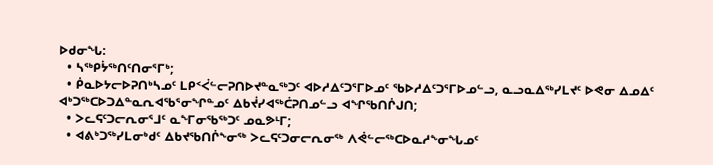ᐅᑯᓂᖓ:
  • ᓴᖅᑭᔮᖅᑎᑦᑎᓂᕐᒥᒃ;
  • ᑮᓇᐅᔭᓕᐅᕈᑎᒃᓴᓄᑦ ᒪᑭᑉᐹᓪᓕᕈᑎᐅᔪᓐᓇᖅᑐᑦ ᐊᐅᓱᐃᑦᑐᕐᒥᐅᓄᑦ ᖃᐅᓱᐃᑦᑐᕐᒥᐅᓄᓪᓗ, ᓇᓗᓇᐃᖅᓯᒪᔪᑦ ᐅᕙᓂ ᐃᓄᐃᑦ ᐊᒃᑐᖅᑕᐅᑐᐃᓐᓇᕆᐊᖃᕐᓂᖏᓐᓄᑦ ᐃᑲᔫᓯᐊᖅᑖᕈᑎᓄᓪᓗ ᐊᖏᖃᑎᒌᒍᑎ;
  • ᐳᓚᕋᑦᑐᓕᕆᓂᕐᒧᑦ ᓇᖕᒥᓂᖃᖅᑐᑦ ᓄᓇᕗᒻᒥ;
  • ᐊᕕᒃᑐᖅᓯᒪᓂᒃᑯᑦ ᐃᑲᔪᖃᑎᒌᖕᓂᖅ ᐳᓚᕋᑦᑐᓂᓕᕆᓂᖅ ᐱᕚᓪᓕᖅᑕᐅᓇᓱᖕᓂᖓᓄᑦ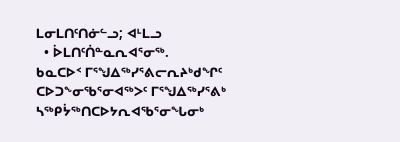ᒪᓂᒪᑎᑦᑎᓃᓪᓗ; ᐊᒻᒪᓗ
  • ᐆᒪᑎᑦᑏᓐᓇᕆᐊᕐᓂᖅ.
ᑲᓇᑕᐅᑉ ᒥᕐᖑᐃᖅᓯᕐᕕᓕᕆᔨᒃᑯᖏᑦ ᑕᐅᑐᖕᓂᖃᕐᓂᐊᖅᐳᑦ ᒥᕐᖑᐃᖅᓯᕐᕕᒃ ᓴᖅᑭᔮᖅᑎᑕᐅᔭᕆᐊᖃᕐᓂᖓᓂᒃ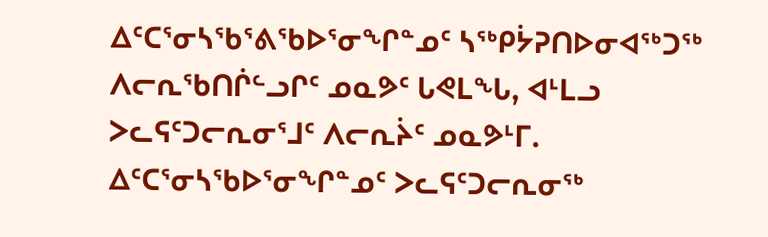ᐃᑦᑕᕐᓂᓴᖃᕐᕕᖃᐅᕐᓂᖏᓐᓄᑦ ᓴᖅᑭᔮᕈᑎᐅᓂᐊᖅᑐᖅ ᐱᓕᕆᖃᑎᒌᓪᓗᒋᑦ ᓄᓇᕗᑦ ᒐᕙᒪᖓ, ᐊᒻᒪᓗ ᐳᓚᕋᑦᑐᓕᕆᓂᕐᒧᑦ ᐱᓕᕆᔩᑦ ᓄᓇᕗᒻᒥ. ᐃᑦᑕᕐᓂᓴᖃᐅᕐᓂᖏᓐᓄᑦ ᐳᓚᕋᑦᑐᓕᕆᓂᖅ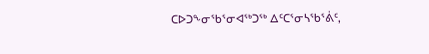ᑕᐅᑐᖕᓂᖃᕐᓂᐊᖅᑐᖅ ᐃᑦᑕᕐᓂᓴᖃᕐᕖᑦ,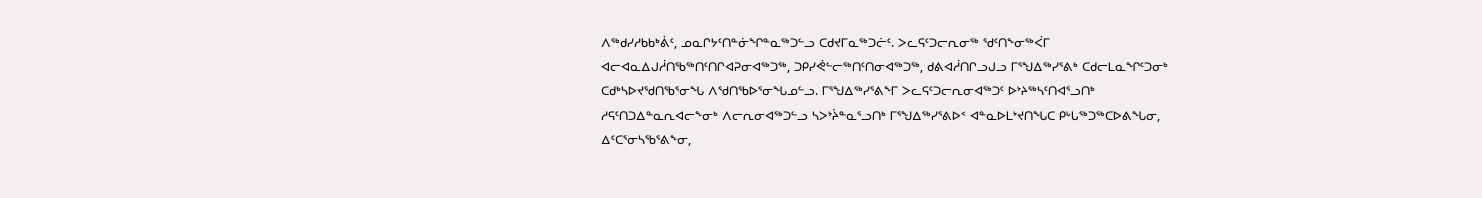ᐱᖅᑯᓯᓱᑲᑲᒃᕖᑦ, ᓄᓇᒋᔭᑦᑎᓐᓃᖏᓐᓇᖅᑐᓪᓗ ᑕᑯᔪᒥᓇᖅᑐᓖᑦ. ᐳᓚᕋᑦᑐᓕᕆᓂᖅ ᖁᑦᑎᖕᓂᖅᐹᒥ ᐊᓕᐊᓇᐃᒍᓲᑎᖃᖅᑎᑦᑎᒋᐊᕈᓂᐊᖅᑐᖅ, ᑐᑭᓯᕚᓪᓕᖅᑎᑦᑎᓂᐊᖅᑐᖅ, ᑯᕕᐊᓲᑎᒋᓗᒍᓗ ᒥᕐᖑᐃᖅᓯᕐᕕᒃ ᑕᑯᓕᒪᓇᖏᑦᑐᓂᒃ ᑕᑯᒃᓴᐅᔪᖁᑎᖃᕐᓂᖓ ᐱᖁᑎᖃᐅᕐᓂᖓᓄᓪᓗ. ᒥᕐᖑᐃᖅᓯᕐᕕᖕᒥ ᐳᓚᕋᑦᑐᓕᕆᓂᐊᖅᑐᑦ ᐅᔾᔨᖅᓴᑦᑎᐊᕐᓗᑎᒃ ᓱᕋᑦᑎᑐᐃᓐᓇᕆᐊᓕᖕᓂᒃ ᐱᓕᕆᓂᐊᖅᑐᓪᓗ ᓴᐳᔾᔩᓐᓇᕐᓗᑎᒃ ᒥᕐᖑᐃᖅᓯᕐᕕᐅᑉ ᐊᓐᓇᐅᒪᔾᔪᑎᖓᑕ ᑭᒡᒐᖅᑐᖅᑕᐅᕕᖓᓂ, ᐃᑦᑕᕐᓂᓴᖃᕐᕕᖕᓂ,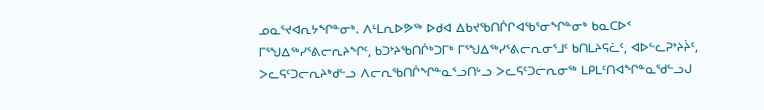ᓄᓇᕐᔪᐊᕆᔭᖏᓐᓂᒃ. ᐱᒻᒪᕆᐅᕗᖅ ᐅᑯᐊ ᐃᑲᔪᖃᑎᒌᒋᐊᖃᕐᓂᖏᓐᓂᒃ ᑲᓇᑕᐅᑉ ᒥᕐᖑᐃᖅᓯᕐᕕᓕᕆᔨᖏᑦ, ᑲᑐᔾᔨᖃᑎᒌᒃᑐᒥᒃ ᒥᕐᖑᐃᖅᓯᕐᕕᓕᕆᓂᕐᒧᑦ ᑲᑎᒪᔨᕋᓛᑦ, ᐊᐅᓪᓚᕈᔾᔨᔩᑦ, ᐳᓚᕋᑦᑐᓕᕆᔨᒃᑯᓪᓗ ᐱᓕᕆᖃᑎᒌᖏᓐᓇᕐᓗᑎᒡᓗ ᐳᓚᕋᑦᑐᓕᕆᓂᖅ ᒪᑭᒪᑦᑎᐊᖏᓐᓇᖁᓪᓗᒍ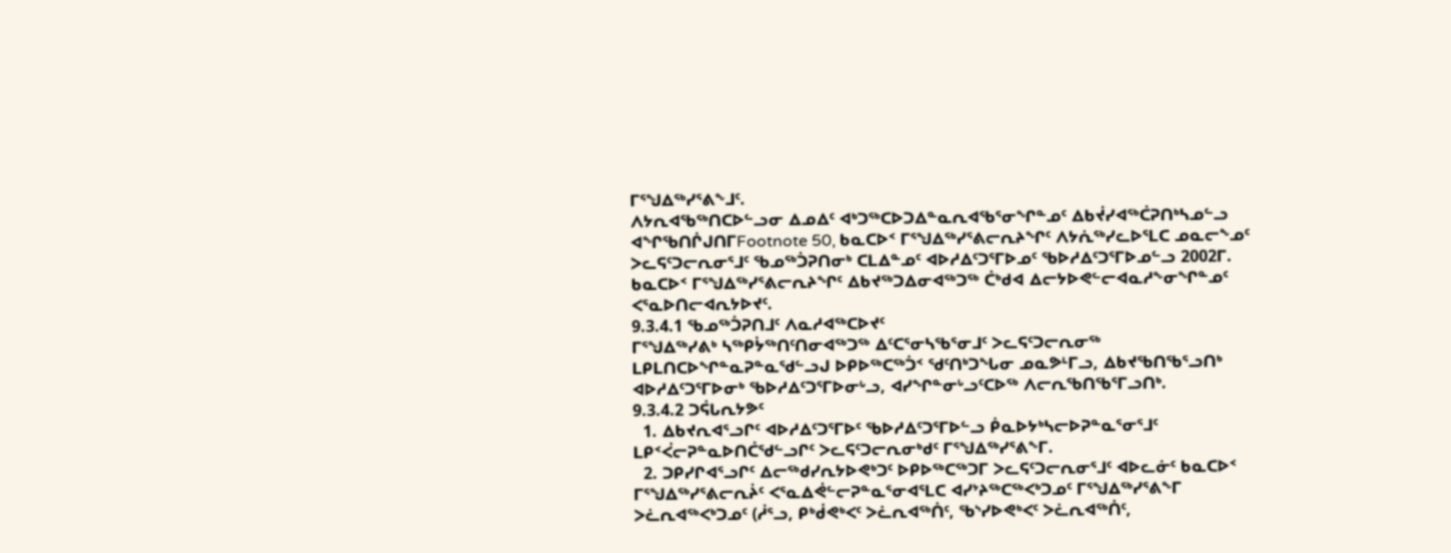ᒥᕐᖑᐃᖅᓯᕐᕕᖕᒧᑦ.
ᐱᔭᕆᐊᖃᖅᑎᑕᐅᓪᓗᓂ ᐃᓄᐃᑦ ᐊᒃᑐᖅᑕᐅᑐᐃᓐᓇᕆᐊᖃᕐᓂᖏᓐᓄᑦ ᐃᑲᔫᓯᐊᖅᑖᕈᑎᒃᓴᓄᓪᓗ ᐊᖏᖃᑎᒌᒍᑎᒥFootnote 50, ᑲᓇᑕᐅᑉ ᒥᕐᖑᐃᖅᓯᕐᕕᓕᕆᔨᖏᑦ ᐱᔭᕇᖅᓯᓚᐅᕐᒪᑕ ᓄᓇᓕᖕᓄᑦ ᐳᓚᕋᑦᑐᓕᕆᓂᕐᒧᑦ ᖃᓄᖅᑑᕈᑎᓂᒃ ᑕᒪᐃᓐᓄᑦ ᐊᐅᓱᐃᑦᑐᕐᒥᐅᓄᑦ ᖃᐅᓱᐃᑦᑐᕐᒥᐅᓄᓪᓗ 2002ᒥ. ᑲᓇᑕᐅᑉ ᒥᕐᖑᐃᖅᓯᕐᕕᓕᕆᔨᖏᑦ ᐃᑲᔪᖅᑐᐃᓂᐊᖅᑐᖅ ᑖᒃᑯᐊ ᐃᓕᔭᐅᕙᓪᓕᐊᓇᓱᖕᓂᖏᓐᓄᑦ ᐸᕐᓇᐅᑎᓕᐊᕆᔭᐅᔪᑦ.
9.3.4.1 ᖃᓄᖅᑑᕈᑎᒧᑦ ᐱᓇᓱᐊᖅᑕᐅᔪᑦ
ᒥᕐᖑᐃᖅᓯᕕᒃ ᓴᖅᑭᔮᖅᑎᑦᑎᓂᐊᖅᑐᖅ ᐃᑦᑕᕐᓂᓴᖃᕐᓂᒧᑦ ᐳᓚᕋᑦᑐᓕᕆᓂᖅ ᒪᑭᒪᑎᑕᐅᖏᓐᓇᕈᓐᓇᖁᓪᓗᒍ ᐅᑭᐅᖅᑕᖅᑑᑉ ᖁᑦᑎᒃᑐᖓᓂ ᓄᓇᕗᒻᒥᓗ, ᐃᑲᔪᖃᑎᖃᕐᓗᑎᒃ ᐊᐅᓱᐃᑦᑐᕐᒥᐅᓂᒃ ᖃᐅᓱᐃᑦᑐᕐᒥᐅᓂᒡᓗ, ᐊᓯᖏᓐᓂᒡᓗᑦᑕᐅᖅ ᐱᓕᕆᖃᑎᖃᕐᒥᓗᑎᒃ.
9.3.4.2 ᑐᕌᒐᕆᔭᕗᑦ
  1. ᐃᑲᔪᕆᐊᕐᓗᒋᑦ ᐊᐅᓱᐃᑦᑐᕐᒥᐅᑦ ᖃᐅᓱᐃᑦᑐᕐᒥᐅᓪᓗ ᑮᓇᐅᔭᒃᓴᓕᐅᕈᓐᓇᕐᓂᕐᒧᑦ ᒪᑭᑉᐹᓕᕈᓐᓇᐅᑎᑖᖁᓪᓗᒋᑦ ᐳᓚᕋᑦᑐᓕᕆᓂᒃᑯᑦ ᒥᕐᖑᐃᖅᓯᕐᕕᖕᒥ.
  2. ᑐᑭᓯᒋᐊᕐᓗᒋᑦ ᐃᓕᖅᑯᓯᕆᔭᐅᕙᒃᑐᑦ ᐅᑭᐅᖅᑕᖅᑐᒥ ᐳᓚᕋᑦᑐᓕᕆᓂᕐᒧᑦ ᐊᐅᓚᓃᑦ ᑲᓇᑕᐅᑉ ᒥᕐᖑᐃᖅᓯᕐᕕᓕᕆᔩᑦ ᐸᕐᓇᐃᕚᓪᓕᕈᓐᓇᕐᓂᐊᕐᒪᑕ ᐊᓯᔾᔨᖅᑕᖅᐸᒃᑐᓄᑦ ᒥᕐᖑᐃᖅᓯᕐᕕᖕᒥ ᐳᓛᕆᐊᖅᐸᒃᑐᓄᑦ (ᓲᕐᓗ, ᑭᒃᑰᕙᒃᐸᑦ ᐳᓛᕆᐊᖅᑏᑦ, ᖃᔅᓯᐅᕙᒃᐸᑦ ᐳᓛᕆᐊᖅᑏᑦ,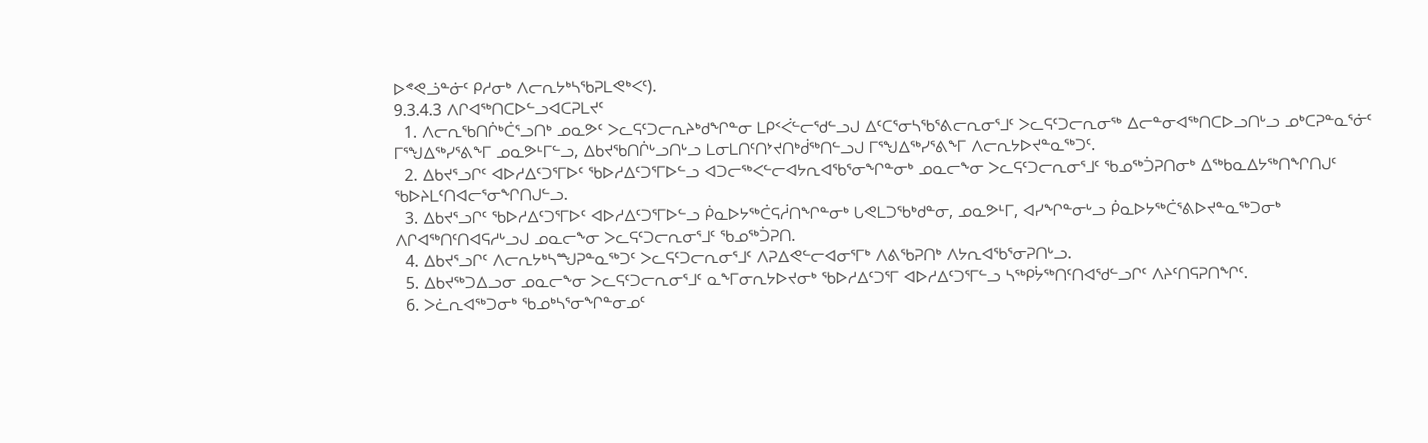ᐅᕝᕙᓘᓐᓃᑦ ᑭᓱᓂᒃ ᐱᓕᕆᔭᒃᓴᖃᕈᒪᕙᒃᐸᑦ).
9.3.4.3 ᐱᒋᐊᖅᑎᑕᐅᓪᓗᐊᑕᕈᒪᔪᑦ
  1. ᐱᓕᕆᖃᑎᒌᒃᑖᕐᓗᑎᒃ ᓄᓇᕗᑦ ᐳᓚᕋᑦᑐᓕᕆᔨᒃᑯᖏᓐᓂ ᒪᑭᑉᐹᓪᓕᖁᓪᓗᒍ ᐃᑦᑕᕐᓂᓴᖃᕐᕕᓕᕆᓂᕐᒧᑦ ᐳᓚᕋᑦᑐᓕᕆᓂᖅ ᐃᓕᓐᓂᐊᖅᑎᑕᐅᓗᑎᒡᓗ ᓄᒃᑕᕈᓐᓇᕐᓃᑦ ᒥᕐᖑᐃᖅᓯᕐᕕᖕᒥ ᓄᓇᕗᒻᒥᓪᓗ, ᐃᑲᔪᖃᑎᒌᒡᓗᑎᒡᓗ ᒪᓂᒪᑎᑦᑎᔾᔪᑎᒃᑰᖅᑎᓪᓗᒍ ᒥᕐᖑᐃᖅᓯᕐᕕᖕᒥ ᐱᓕᕆᔭᐅᔪᓐᓇᖅᑐᑦ.
  2. ᐃᑲᔪᕐᓗᒋᑦ ᐊᐅᓱᐃᑦᑐᕐᒥᐅᑦ ᖃᐅᓱᐃᑦᑐᕐᒥᐅᓪᓗ ᐊᑐᓕᖅᐸᓪᓕᐊᔭᕆᐊᖃᕐᓂᖏᓐᓂᒃ ᓄᓇᓕᖕᓂ ᐳᓚᕋᑦᑐᓕᕆᓂᕐᒧᑦ ᖃᓄᖅᑑᕈᑎᓂᒃ ᐃᖅᑲᓇᐃᔭᖅᑎᖏᑎᒍᑦ ᖃᐅᔨᒪᑦᑎᐊᓕᕐᓂᖏᑎᒍᓪᓗ.
  3. ᐃᑲᔪᕐᓗᒋᑦ ᖃᐅᓱᐃᑦᑐᕐᒥᐅᑦ ᐊᐅᓱᐃᑦᑐᕐᒥᐅᓪᓗ ᑮᓇᐅᔭᖅᑖᕋᓲᑎᖏᓐᓂᒃ ᒐᕙᒪᑐᖃᒃᑯᓐᓂ, ᓄᓇᕗᒻᒥ, ᐊᓯᖏᓐᓂᒡᓗ ᑮᓇᐅᔭᖅᑖᕐᕕᐅᔪᓐᓇᖅᑐᓂᒃ ᐱᒋᐊᖅᑎᑦᑎᐊᕋᓱᒡᓗᒍ ᓄᓇᓕᖕᓂ ᐳᓚᕋᑦᑐᓕᕆᓂᕐᒧᑦ ᖃᓄᖅᑑᕈᑎ.
  4. ᐃᑲᔪᕐᓗᒋᑦ ᐱᓕᕆᔭᒃᓴᙳᕈᓐᓇᖅᑐᑦ ᐳᓚᕋᑦᑐᓕᕆᓂᕐᒧᑦ ᐱᕈᐃᕙᓪᓕᐊᓂᕐᒥᒃ ᐱᕕᖃᕈᑎᒃ ᐱᔭᕆᐊᖃᕐᓂᕈᑎᒡᓗ.
  5. ᐃᑲᔪᖅᑐᐃᓗᓂ ᓄᓇᓕᖕᓂ ᐳᓚᕋᑦᑐᓕᕆᓂᕐᒧᑦ ᓇᖕᒥᓂᕆᔭᐅᔪᓂᒃ ᖃᐅᓱᐃᑦᑐᕐᒥ ᐊᐅᓱᐃᑦᑐᕐᒥᓪᓗ ᓴᖅᑭᔮᖅᑎᑦᑎᐊᖁᓪᓗᒋᑦ ᐱᔨᑦᑎᕋᕈᑎᖏᑦ.
  6. ᐳᓛᕆᐊᖅᑐᓂᒃ ᖃᓄᒃᓴᕐᓂᖏᓐᓂᓄᑦ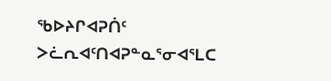ᖃᐅᔨᒋᐊᕈᑏᑦ ᐳᓛᕆᐊᑦᑎᐊᕈᓐᓇᕐᓂᐊᕐᒪᑕ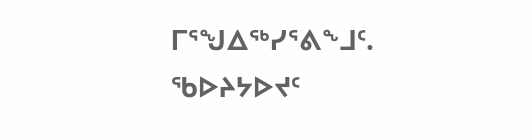ᒥᕐᖑᐃᖅᓯᕐᕕᖕᒧᑦ. ᖃᐅᔨᔭᐅᔪᑦ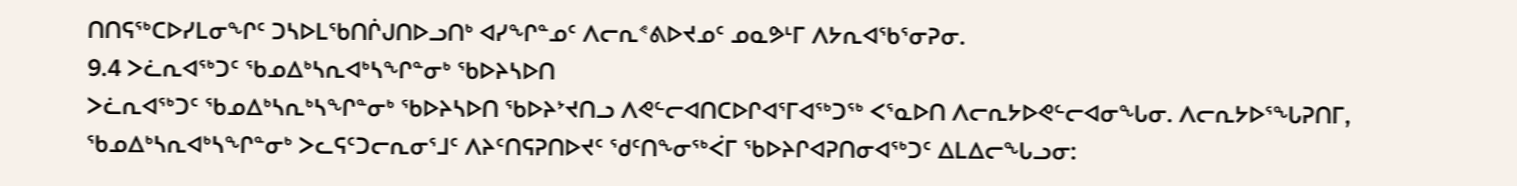ᑎᑎᕋᖅᑕᐅᓯᒪᓂᖏᑦ ᑐᓴᐅᒪᖃᑎᒌᒍᑎᐅᓗᑎᒃ ᐊᓯᖏᓐᓄᑦ ᐱᓕᕆᕝᕕᐅᔪᓄᑦ ᓄᓇᕗᒻᒥ ᐱᔭᕆᐊᖃᕐᓂᕈᓂ.
9.4 ᐳᓛᕆᐊᖅᑐᑦ ᖃᓄᐃᒃᓴᕆᐊᒃᓴᖏᓐᓂᒃ ᖃᐅᔨᓴᐅᑎ
ᐳᓛᕆᐊᖅᑐᑦ ᖃᓄᐃᒃᓴᕆᒃᓴᖏᓐᓂᒃ ᖃᐅᔨᓴᐅᑎ ᖃᐅᔨᔾᔪᑎᓗ ᐱᕙᓪᓕᐊᑎᑕᐅᒋᐊᕐᒥᐊᖅᑐᖅ ᐸᕐᓇᐅᑎ ᐱᓕᕆᔭᐅᕙᓪᓕᐊᓂᖓᓂ. ᐱᓕᕆᔭᐅᕐᖓᕈᑎᒥ, ᖃᓄᐃᒃᓴᕆᐊᒃᓴᖏᓐᓂᒃ ᐳᓚᕋᑦᑐᓕᕆᓂᕐᒧᑦ ᐱᔨᑦᑎᕋᕈᑎᐅᔪᑦ ᖁᑦᑎᖕᓂᖅᐹᒥ ᖃᐅᔨᒋᐊᕈᑎᓂᐊᖅᑐᑦ ᐃᒪᐃᓕᖓᓗᓂ: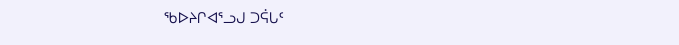ᖃᐅᔨᒋᐊᕐᓗᒍ ᑐᕌᒐᑦ